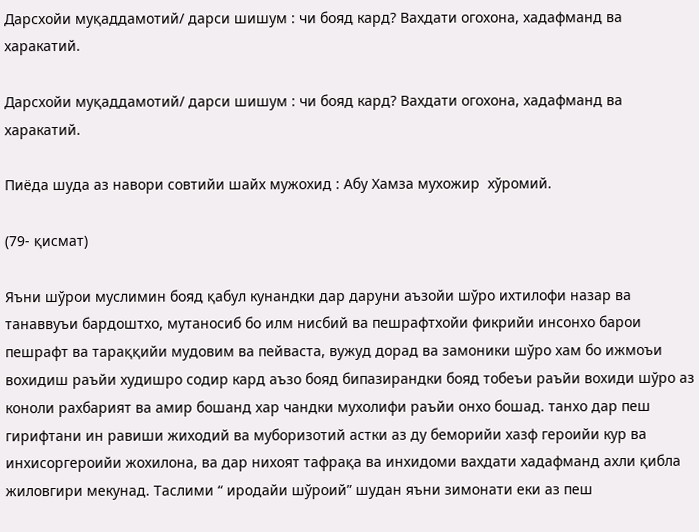Дарсхойи муқаддамотий/ дарси шишум : чи бояд кард? Вахдати огохона, хадафманд ва харакатий.

Дарсхойи муқаддамотий/ дарси шишум : чи бояд кард? Вахдати огохона, хадафманд ва харакатий.

Пиёда шуда аз навори совтийи шайх мужохид : Абу Хамза мухожир  хўромий.

(79- қисмат)

Яъни шўрои муслимин бояд қабул кунандки дар даруни аъзойи шўро ихтилофи назар ва танаввуъи бардоштхо, мутаносиб бо илм нисбий ва пешрафтхойи фикрийи инсонхо барои пешрафт ва тараққийи мудовим ва пейваста, вужуд дорад ва замоники шўро хам бо ижмоъи вохидиш раъйи худишро содир кард аъзо бояд бипазирандки бояд тобеъи раъйи вохиди шўро аз коноли рахбарият ва амир бошанд хар чандки мухолифи раъйи онхо бошад. танхо дар пеш гирифтани ин равиши жиходий ва муборизотий астки аз ду беморийи хазф героийи кур ва инхисоргероийи жохилона, ва дар нихоят тафрақа ва инхидоми вахдати хадафманд ахли қибла жиловгири мекунад. Таслими “ иродайи шўроий” шудан яъни зимонати еки аз пеш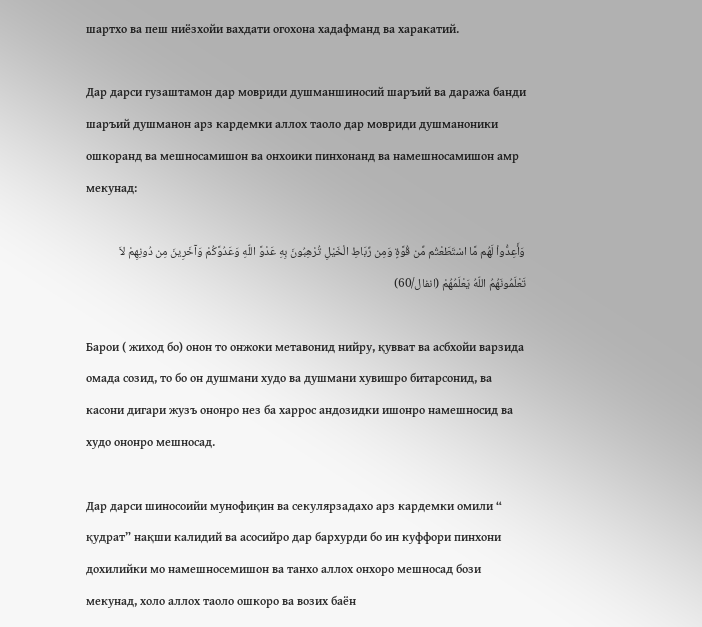шартхо ва пеш ниёзхойи вахдати огохона хадафманд ва харакатий.

Дар дарси гузаштамон дар мовриди душманшиносий шаръий ва даража банди шаръий душманон арз кардемки аллох таоло дар мовриди душманоники ошкоранд ва мешносамишон ва онхоики пинхонанд ва намешносамишон амр мекунад:

وَأَعِدُّواْ لَهُم مَّا اسْتَطَعْتُم مِّن قُوَّةٍ وَمِن رِّبَاطِ الْخَیْلِ تُرْهِبُونَ بِهِ عَدْوَّ اللّهِ وَعَدُوَّکُمْ وَآخَرِینَ مِن دُونِهِمْ لاَ تَعْلَمُونَهُمُ اللّهُ یَعْلَمُهُمْ (انفال/60)

Барои ( жиход бо) онон то онжоки метавонид нийру, қувват ва асбхойи варзида омада созид, то бо он душмани худо ва душмани хувишро битарсонид, ва касони дигари жузъ ононро нез ба харрос андозидки ишонро намешносид ва худо ононро мешносад.

Дар дарси шиносоийи мунофиқин ва секулярзадахо арз кардемки омили “ қудрат” нақши калидий ва асосийро дар бархурди бо ин куффори пинхони дохилийки мо намешносемишон ва танхо аллох онхоро мешносад бози мекунад, холо аллох таоло ошкоро ва возих баён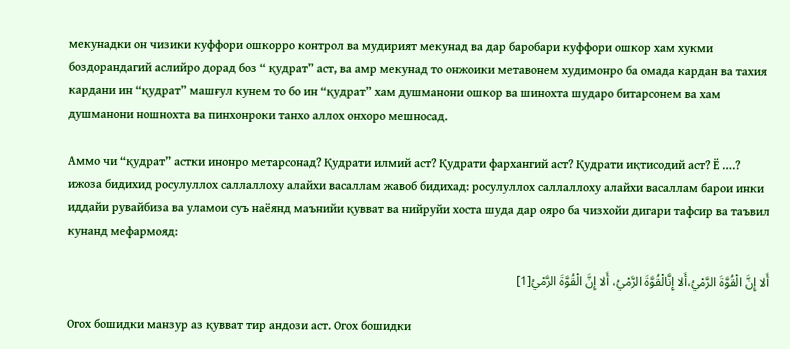мекунадки он чизики куффори ошкорро контрол ва мудирият мекунад ва дар баробари куффори ошкор хам хукми боздорандагий аслийро дорад боз “ қудрат” аст, ва амр мекунад то онжоики метавонем худимонро ба омада кардан ва тахия кардани ин “қудрат” машғул кунем то бо ин “қудрат” хам душманони ошкор ва шинохта шударо битарсонем ва хам душманони ношнохта ва пинхонроки танхо аллох онхоро мешносад.

Аммо чи “қудрат” астки инонро метарсонад? Қудрати илмий аст? Қудрати фархангий аст? Қудрати иқтисодий аст? Ё ….? ижоза бидихид росулуллох саллаллоху алайхи васаллам жавоб бидихад: росулуллох саллаллоху алайхи васаллам барои инки иддайи рувайбиза ва уламои суъ наёянд маънийи қувват ва нийруйи хоста шуда дар ояро ба чизхойи дигари тафсир ва таъвил кунанд мефармояд:

أَلا إِنَّ الْقُوَّةَ الرَّمْيُ،أَلا إِنَّالْقُوَّةَ الرَّمْيُ، أَلا إِنَّ الْقُوَّةَ الرَّمْيُ[1]

Огох бошидки манзур аз қувват тир андози аст. Огох бошидки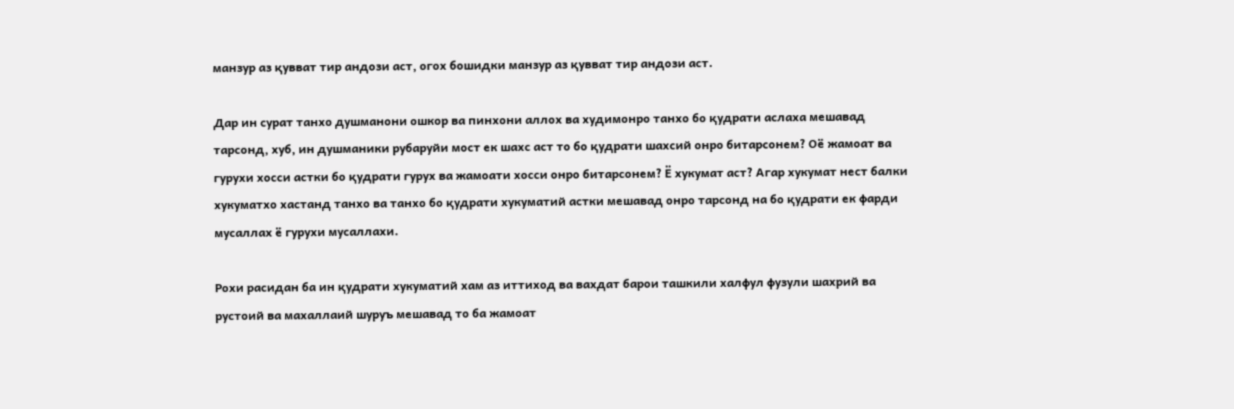манзур аз қувват тир андози аст, огох бошидки манзур аз қувват тир андози аст.

Дар ин сурат танхо душманони ошкор ва пинхони аллох ва худимонро танхо бо қудрати аслаха мешавад тарсонд, хуб, ин душманики рубаруйи мост ек шахс аст то бо қудрати шахсий онро битарсонем? Оё жамоат ва гурухи хосси астки бо қудрати гурух ва жамоати хосси онро битарсонем? Ё хукумат аст? Агар хукумат нест балки хукуматхо хастанд танхо ва танхо бо қудрати хукуматий астки мешавад онро тарсонд на бо қудрати ек фарди мусаллах ё гурухи мусаллахи.

Рохи расидан ба ин қудрати хукуматий хам аз иттиход ва вахдат барои ташкили халфул фузули шахрий ва рустоий ва махаллаий шуруъ мешавад то ба жамоат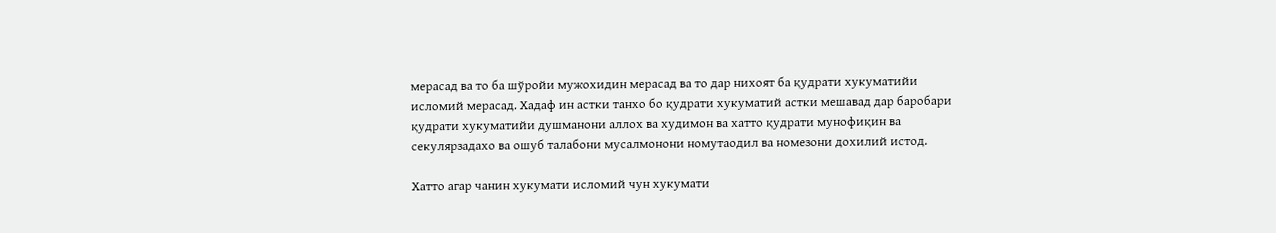мерасад ва то ба шўройи мужохидин мерасад ва то дар нихоят ба қудрати хукуматийи исломий мерасад. Хадаф ин астки танхо бо қудрати хукуматий астки мешавад дар баробари қудрати хукуматийи душманони аллох ва худимон ва хатто қудрати мунофиқин ва секулярзадахо ва ошуб талабони мусалмонони номутаодил ва номезони дохилий истод.

Хатто агар чанин хукумати исломий чун хукумати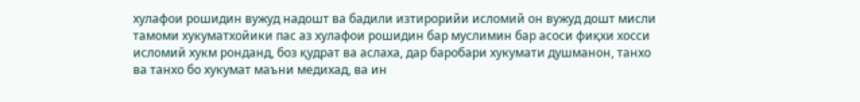хулафои рошидин вужуд надошт ва бадили изтирорийи исломий он вужуд дошт мисли тамоми хукуматхойики пас аз хулафои рошидин бар муслимин бар асоси фиқхи хосси исломий хукм ронданд, боз қудрат ва аслаха, дар баробари хукумати душманон, танхо ва танхо бо хукумат маъни медихад, ва ин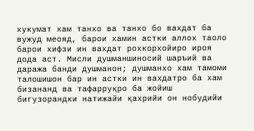хукумат хам танхо ва танхо бо вахдат ба вужуд меояд, барои хамин астки аллох таоло барои хифзи ин вахдат рохкорхойиро ироя дода аст. Мисли душманшиносий шаръий ва даража банди душманон; душманхо хам тамоми талошишон бар ин астки ин вахдатро ба хам бизананд ва тафарруқро ба жойиш бигузорандки натижайи қахрийи он нобудийи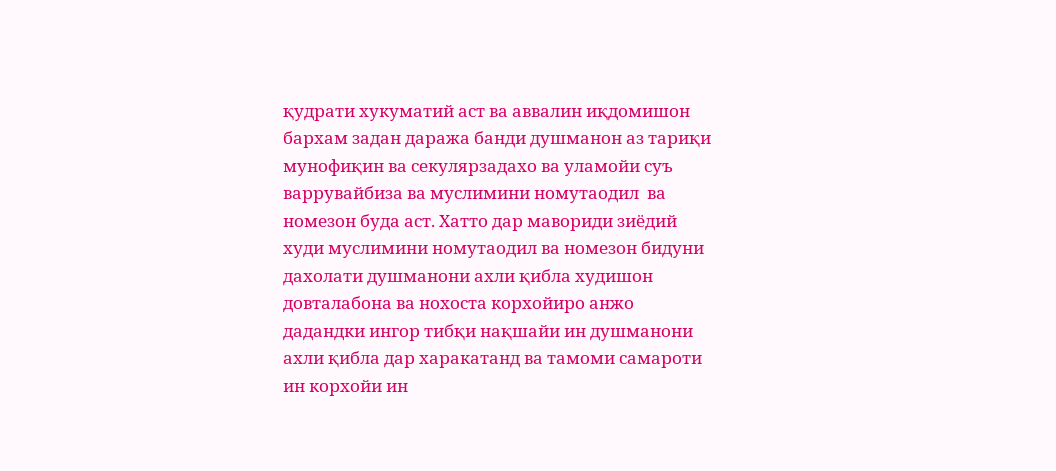қудрати хукуматий аст ва аввалин иқдомишон бархам задан даража банди душманон аз тариқи мунофиқин ва секулярзадахо ва уламойи суъ варрувайбиза ва муслимини номутаодил  ва номезон буда аст. Хатто дар мавориди зиёдий худи муслимини номутаодил ва номезон бидуни дахолати душманони ахли қибла худишон довталабона ва нохоста корхойиро анжо дадандки ингор тибқи нақшайи ин душманони ахли қибла дар харакатанд ва тамоми самароти ин корхойи ин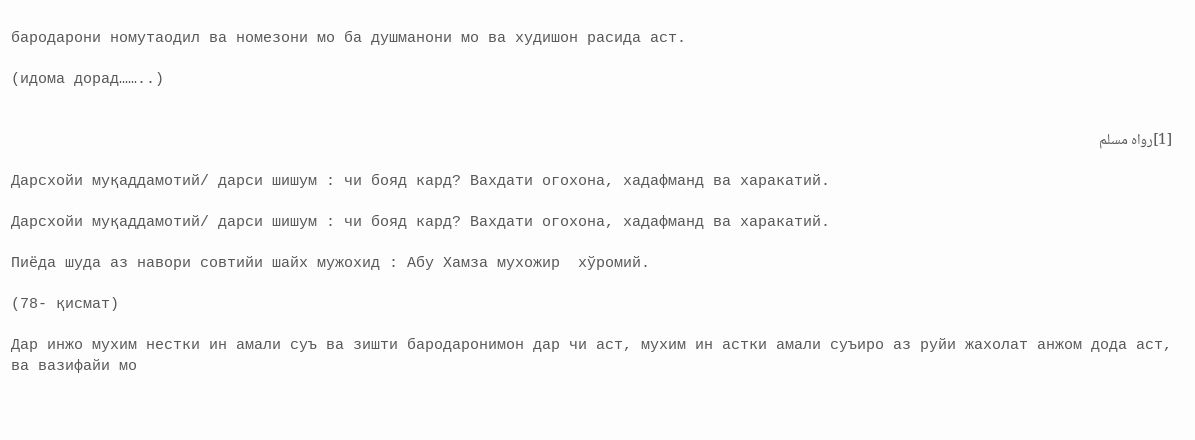бародарони номутаодил ва номезони мо ба душманони мо ва худишон расида аст.

(идома дорад……..)


[1]رواه مسلم

Дарсхойи муқаддамотий/ дарси шишум : чи бояд кард? Вахдати огохона, хадафманд ва харакатий.

Дарсхойи муқаддамотий/ дарси шишум : чи бояд кард? Вахдати огохона, хадафманд ва харакатий.

Пиёда шуда аз навори совтийи шайх мужохид : Абу Хамза мухожир  хўромий.

(78- қисмат)

Дар инжо мухим нестки ин амали суъ ва зишти бародаронимон дар чи аст, мухим ин астки амали суъиро аз руйи жахолат анжом дода аст, ва вазифайи мо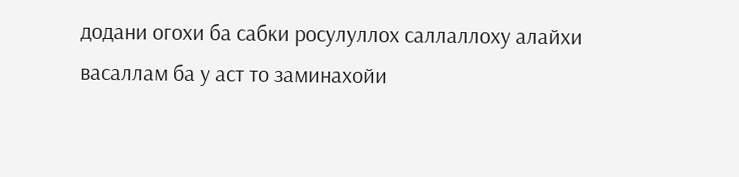додани огохи ба сабки росулуллох саллаллоху алайхи васаллам ба у аст то заминахойи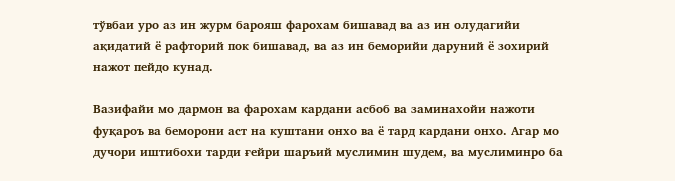тўвбаи уро аз ин журм барояш фарохам бишавад ва аз ин олудагийи ақидатий ё рафторий пок бишавад, ва аз ин беморийи даруний ё зохирий нажот пейдо кунад.

Вазифайи мо дармон ва фарохам кардани асбоб ва заминахойи нажоти фуқароъ ва беморони аст на куштани онхо ва ё тард кардани онхо. Агар мо дучори иштибохи тарди ғейри шаръий муслимин шудем, ва муслиминро ба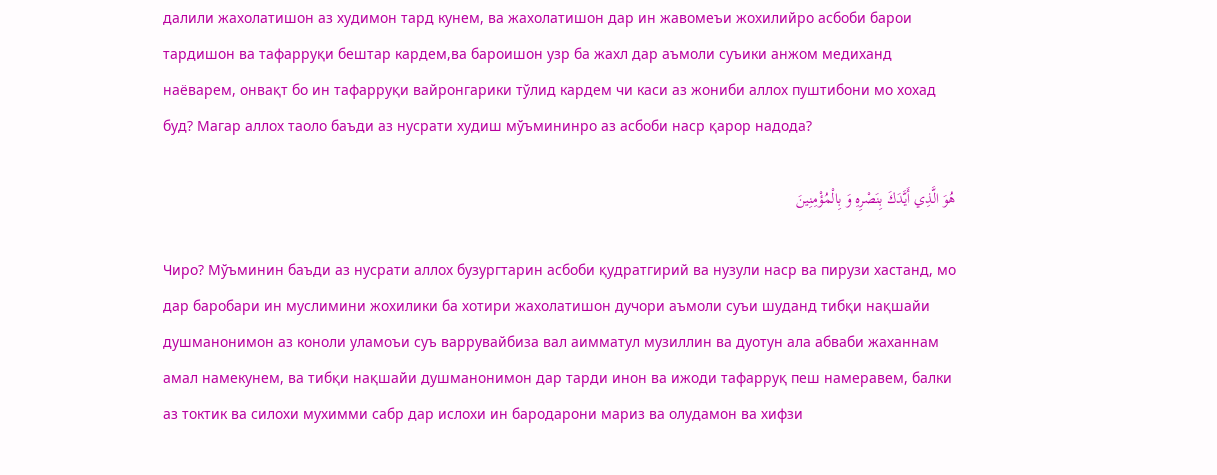далили жахолатишон аз худимон тард кунем, ва жахолатишон дар ин жавомеъи жохилийро асбоби барои тардишон ва тафарруқи бештар кардем,ва бароишон узр ба жахл дар аъмоли суъики анжом медиханд наёварем, онвақт бо ин тафарруқи вайронгарики тўлид кардем чи каси аз жониби аллох пуштибони мо хохад буд? Магар аллох таоло баъди аз нусрати худиш мўъмининро аз асбоби наср қарор надода?

هُوَ الَّذِي أَيَّدَكَ بِنَصْرِهِ وَ بِالْمُؤْمِنِينَ

Чиро? Мўъминин баъди аз нусрати аллох бузургтарин асбоби қудратгирий ва нузули наср ва пирузи хастанд, мо дар баробари ин муслимини жохилики ба хотири жахолатишон дучори аъмоли суъи шуданд тибқи нақшайи душманонимон аз коноли уламоъи суъ варрувайбиза вал аимматул музиллин ва дуотун ала абваби жаханнам амал намекунем, ва тибқи нақшайи душманонимон дар тарди инон ва ижоди тафарруқ пеш намеравем, балки аз токтик ва силохи мухимми сабр дар ислохи ин бародарони мариз ва олудамон ва хифзи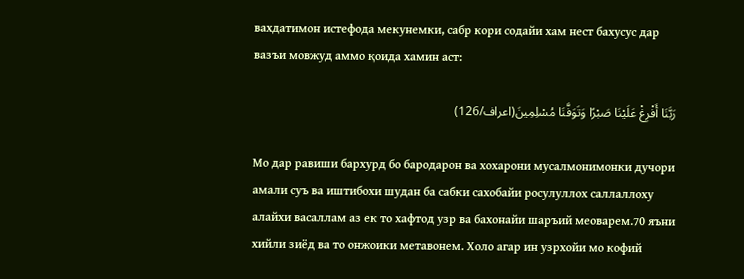вахдатимон истефода мекунемки, сабр кори содайи хам нест бахусус дар вазъи мовжуд аммо қоида хамин аст:

رَبَّنَا أَفْرِغْ عَلَيْنَا صَبْرًا وَتَوَفَّنَا مُسْلِمِينَ(اعراف/126)

Мо дар равиши бархурд бо бародарон ва хохарони мусалмонимонки дучори амали суъ ва иштибохи шудан ба сабки сахобайи росулуллох саллаллоху алайхи васаллам аз ек то хафтод узр ва бахонайи шаръий меоварем.70 яъни хийли зиёд ва то онжоики метавонем. Холо агар ин узрхойи мо кофий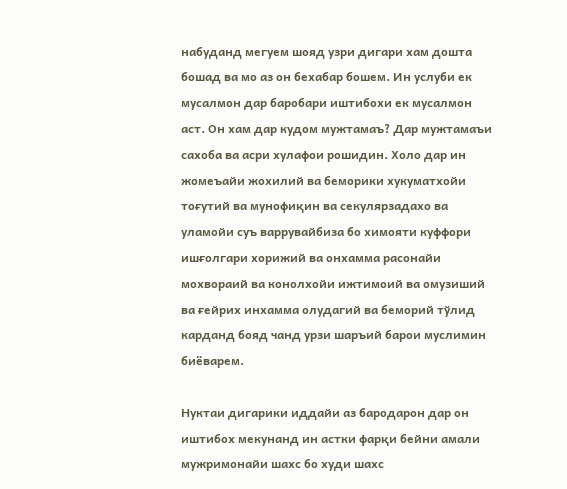набуданд мегуем шояд узри дигари хам дошта бошад ва мо аз он бехабар бошем. Ин услуби ек мусалмон дар баробари иштибохи ек мусалмон аст. Он хам дар кудом мужтамаъ? Дар мужтамаъи сахоба ва асри хулафои рошидин. Холо дар ин жомеъайи жохилий ва беморики хукуматхойи тоғутий ва мунофиқин ва секулярзадахо ва уламойи суъ варрувайбиза бо химояти куффори ишғолгари хорижий ва онхамма расонайи мохвораий ва конолхойи ижтимоий ва омузиший ва ғейрих инхамма олудагий ва беморий тўлид карданд бояд чанд урзи шаръий барои муслимин биёварем.

Нуктаи дигарики иддайи аз бародарон дар он иштибох мекунанд ин астки фарқи бейни амали мужримонайи шахс бо худи шахс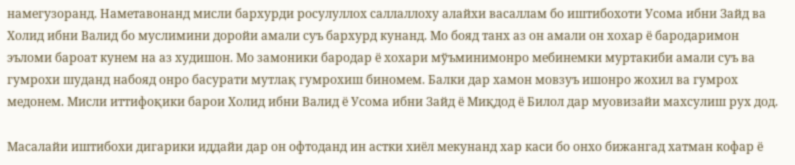намегузоранд. Наметавонанд мисли бархурди росулуллох саллаллоху алайхи васаллам бо иштибохоти Усома ибни Зайд ва Холид ибни Валид бо муслимини доройи амали суъ бархурд кунанд. Мо бояд танх аз он амали он хохар ё бародаримон эъломи бароат кунем на аз худишон. Мо замоники бародар ё хохари мўъминимонро мебинемки муртакиби амали суъ ва гумрохи шуданд набояд онро басурати мутлақ гумрохиш биномем. Балки дар хамон мовзуъ ишонро жохил ва гумрох медонем. Мисли иттифоқики барои Холид ибни Валид ё Усома ибни Зайд ё Миқдод ё Билол дар муовизайи махсулиш рух дод.

Масалайи иштибохи дигарики иддайи дар он офтоданд ин астки хиёл мекунанд хар каси бо онхо бижангад хатман кофар ё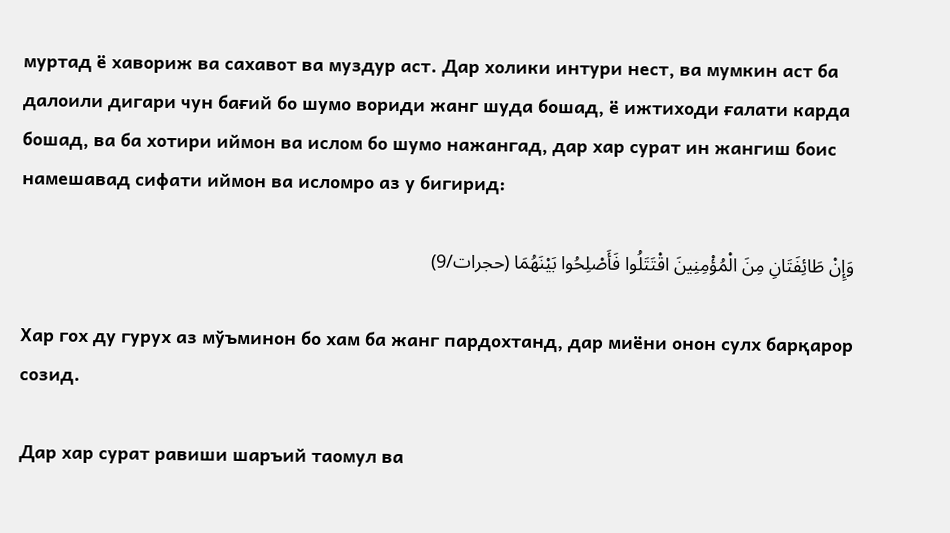муртад ё хавориж ва сахавот ва муздур аст. Дар холики интури нест, ва мумкин аст ба далоили дигари чун бағий бо шумо вориди жанг шуда бошад, ё ижтиходи ғалати карда бошад, ва ба хотири иймон ва ислом бо шумо нажангад, дар хар сурат ин жангиш боис намешавад сифати иймон ва исломро аз у бигирид:

وَإِنْ طَائِفَتَانِ مِنَ الْمُؤْمِنِينَ اقْتَتَلُوا فَأَصْلِحُوا بَيْنَهُمَا (حجرات/9)

Хар гох ду гурух аз мўъминон бо хам ба жанг пардохтанд, дар миёни онон сулх барқарор созид.

Дар хар сурат равиши шаръий таомул ва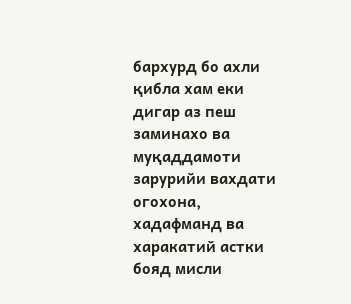бархурд бо ахли қибла хам еки дигар аз пеш заминахо ва муқаддамоти зарурийи вахдати огохона, хадафманд ва харакатий астки бояд мисли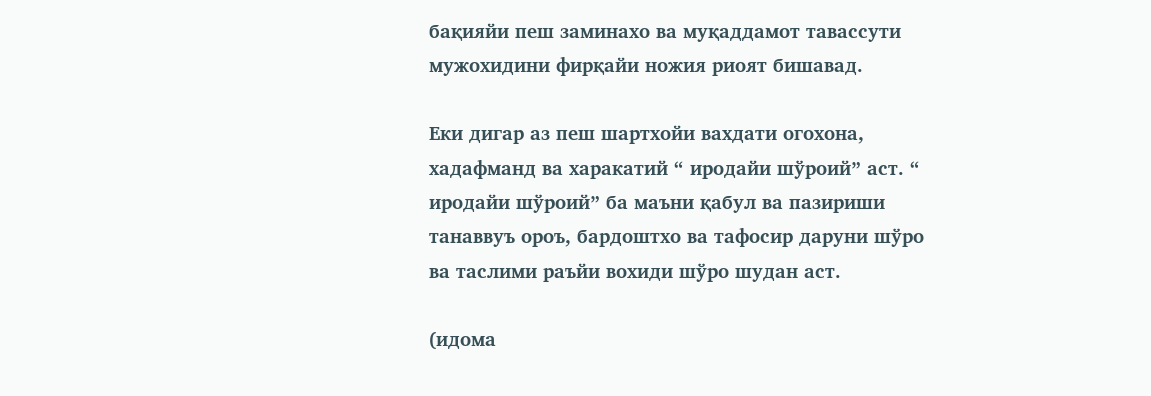бақияйи пеш заминахо ва муқаддамот тавассути мужохидини фирқайи ножия риоят бишавад.

Еки дигар аз пеш шартхойи вахдати огохона, хадафманд ва харакатий “ иродайи шўроий” аст. “ иродайи шўроий” ба маъни қабул ва пазириши танаввуъ ороъ, бардоштхо ва тафосир даруни шўро ва таслими раъйи вохиди шўро шудан аст.

(идома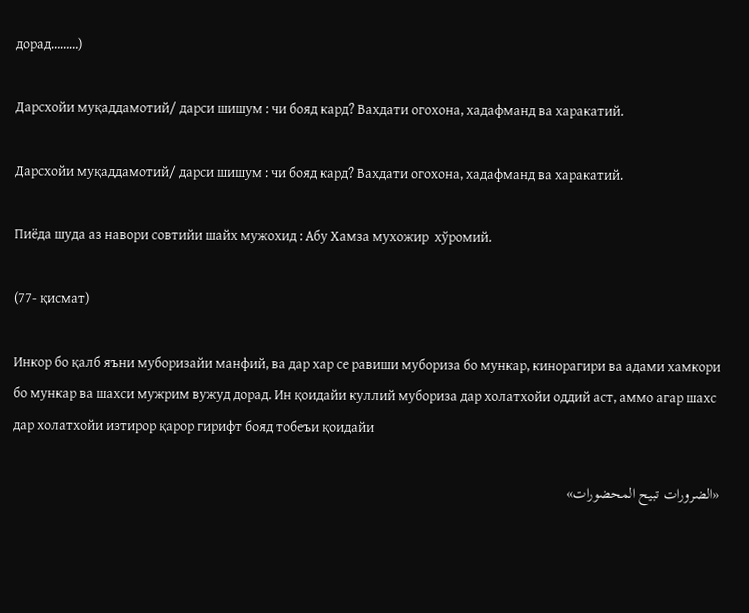дорад………)

Дарсхойи муқаддамотий/ дарси шишум : чи бояд кард? Вахдати огохона, хадафманд ва харакатий.

Дарсхойи муқаддамотий/ дарси шишум : чи бояд кард? Вахдати огохона, хадафманд ва харакатий.

Пиёда шуда аз навори совтийи шайх мужохид : Абу Хамза мухожир  хўромий.

(77- қисмат)

Инкор бо қалб яъни муборизайи манфий, ва дар хар се равиши мубориза бо мункар, кинорагири ва адами хамкори бо мункар ва шахси мужрим вужуд дорад. Ин қоидайи куллий мубориза дар холатхойи оддий аст, аммо агар шахс дар холатхойи изтирор қарор гирифт бояд тобеъи қоидайи

«الضرورات تبیح المحضورات»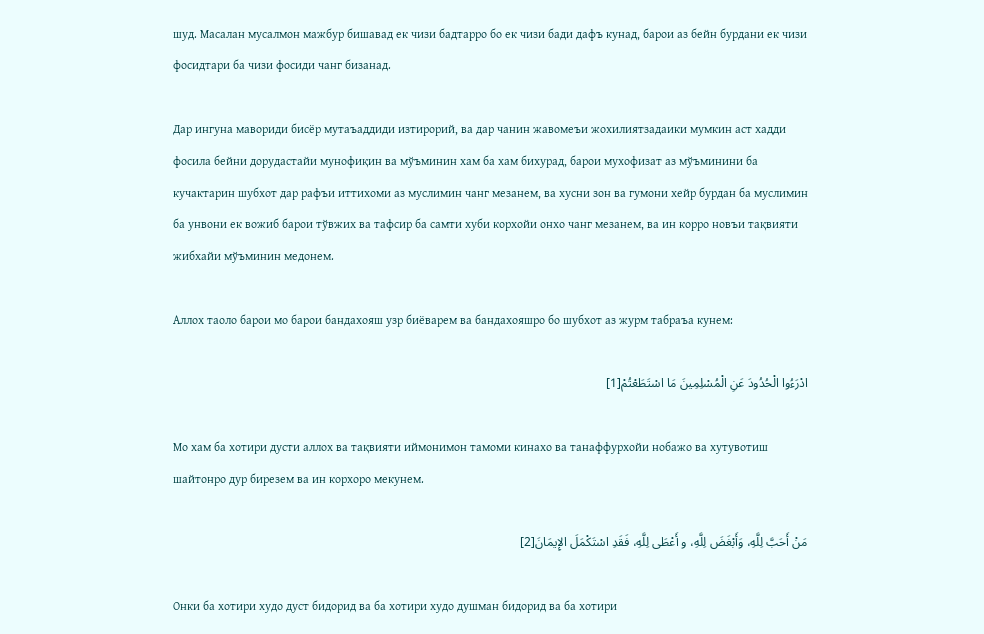шуд. Масалан мусалмон мажбур бишавад ек чизи бадтарро бо ек чизи бади дафъ кунад, барои аз бейн бурдани ек чизи фосидтари ба чизи фосиди чанг бизанад.

Дар ингуна мавориди бисёр мутаъаддиди изтирорий, ва дар чанин жавомеъи жохилиятзадаики мумкин аст хадди фосила бейни дорудастайи мунофиқин ва мўъминин хам ба хам бихурад, барои мухофизат аз мўъминини ба кучактарин шубхот дар рафъи иттихоми аз муслимин чанг мезанем, ва хусни зон ва гумони хейр бурдан ба муслимин ба унвони ек вожиб барои тўвжих ва тафсир ба самти хуби корхойи онхо чанг мезанем, ва ин корро новъи тақвияти жибхайи мўъминин медонем.

Аллох таоло барои мо барои бандахояш узр биёварем ва бандахояшро бо шубхот аз журм табраъа кунем:

ادْرَءُوا الْحُدُودَ عَنِ الْمُسْلِمِينَ مَا اسْتَطَعْتُمْ[1]

Мо хам ба хотири дусти аллох ва тақвияти иймонимон тамоми кинахо ва танаффурхойи нобажо ва хутувотиш шайтонро дур бирезем ва ин корхоро мекунем.

مَنْ أَحَبَّ لِلَّهِ، وَأَبْغَضَ لِلَّهِ، و أَعْطَى لِلَّهِ، فَقَدِ اسْتَكْمَلَ الإِيمَانَ[2]

Онки ба хотири худо дуст бидорид ва ба хотири худо душман бидорид ва ба хотири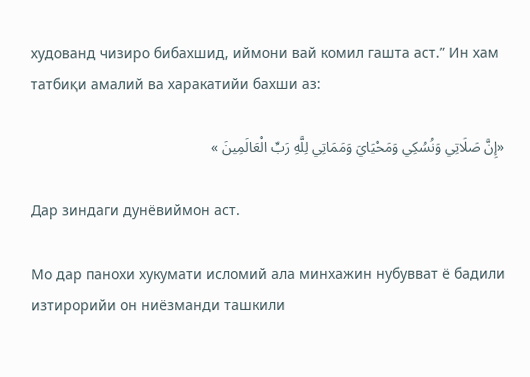худованд чизиро бибахшид, иймони вай комил гашта аст.” Ин хам татбиқи амалий ва харакатийи бахши аз:

«إِنَّ صَلَاتِي وَنُسُكِي وَمَحْيَايَ وَمَمَاتِي لِلَّهِ رَبِّ الْعَالَمِينَ »

Дар зиндаги дунёвиймон аст.

Мо дар панохи хукумати исломий ала минхажин нубувват ё бадили изтирорийи он ниёзманди ташкили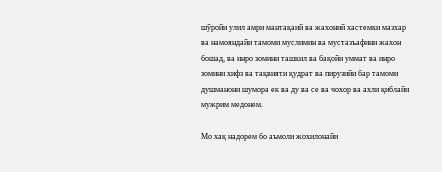шўройи улил амри мантақаий ва жахоний хастемки мазхар ва намояндайи тамоми муслимин ва мустазъафини жахон бошад, ва инро зомини ташкил ва бақойи уммат ва инро зомини хифз ва тақвияти қудрат ва пирузийи бар тамоми душманони шумора ек ва ду ва се ва чохор ва ахли қиблайи мужрим медонем.

Мо хақ надорем бо аъмоли жохилонайи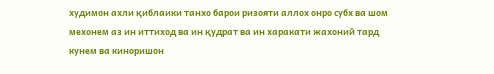худимон ахли қиблаики танхо барои ризояти аллох онро субх ва шом мехонем аз ин иттиход ва ин қудрат ва ин харакати жахоний тард кунем ва киноришон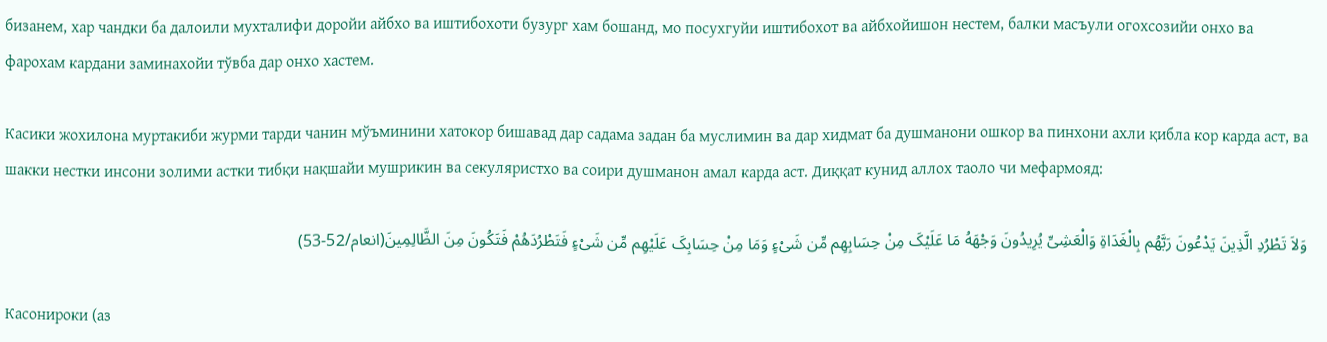бизанем, хар чандки ба далоили мухталифи доройи айбхо ва иштибохоти бузург хам бошанд, мо посухгуйи иштибохот ва айбхойишон нестем, балки масъули огохсозийи онхо ва фарохам кардани заминахойи тўвба дар онхо хастем.

Касики жохилона муртакиби журми тарди чанин мўъминини хатокор бишавад дар садама задан ба муслимин ва дар хидмат ба душманони ошкор ва пинхони ахли қибла кор карда аст, ва шакки нестки инсони золими астки тибқи нақшайи мушрикин ва секуляристхо ва соири душманон амал карда аст. Диққат кунид аллох таоло чи мефармояд:

وَلاَ تَطْرُدِ الَّذِینَ یَدْعُونَ رَبَّهُم بِالْغَدَاةِ وَالْعَشِیِّ یُرِیدُونَ وَجْهَهُ مَا عَلَیْکَ مِنْ حِسَابِهِم مِّن شَیْءٍ وَمَا مِنْ حِسَابِکَ عَلَیْهِم مِّن شَیْءٍ فَتَطْرُدَهُمْ فَتَکُونَ مِنَ الظَّالِمِینَ(انعام/52-53)

Касонироки (аз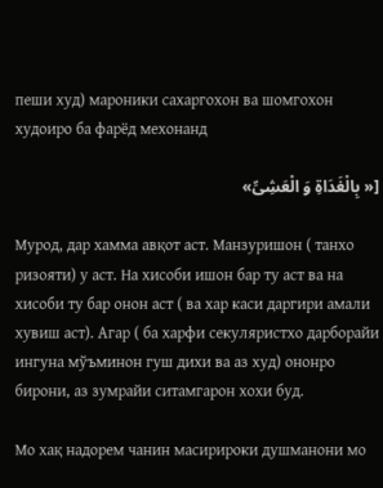пеши худ) мароники сахаргохон ва шомгохон худоиро ба фарёд мехонанд

[« بِالْغَدَاةِ وَ الْعَشِیِّ»

Мурод, дар хамма авқот аст. Манзуришон ( танхо ризояти) у аст. На хисоби ишон бар ту аст ва на хисоби ту бар онон аст ( ва хар каси даргири амали хувиш аст). Агар ( ба харфи секуляристхо дарборайи ингуна мўъминон гуш дихи ва аз худ) ононро бирони, аз зумрайи ситамгарон хохи буд.

Мо хақ надорем чанин масирироки душманони мо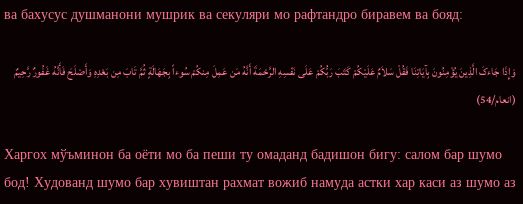ва бахусус душманони мушрик ва секуляри мо рафтандро биравем ва бояд:

وَإِذَا جَاءکَ الَّذِینَ یُؤْمِنُونَ بِآیَاتِنَا فَقُلْ سَلاَمٌ عَلَیْکُمْ کَتَبَ رَبُّکُمْ عَلَى نَفْسِهِ الرَّحْمَةَ أَنَّهُ مَن عَمِلَ مِنکُمْ سُوءاً بِجَهَالَةٍ ثُمَّ تَابَ مِن بَعْدِهِ وَأَصْلَحَ فَأَنَّهُ غَفُورٌ رَّحِیمٌ (انعام/54)

Харгох мўъминон ба оёти мо ба пеши ту омаданд бадишон бигу: салом бар шумо бод! Худованд шумо бар хувиштан рахмат вожиб намуда астки хар каси аз шумо аз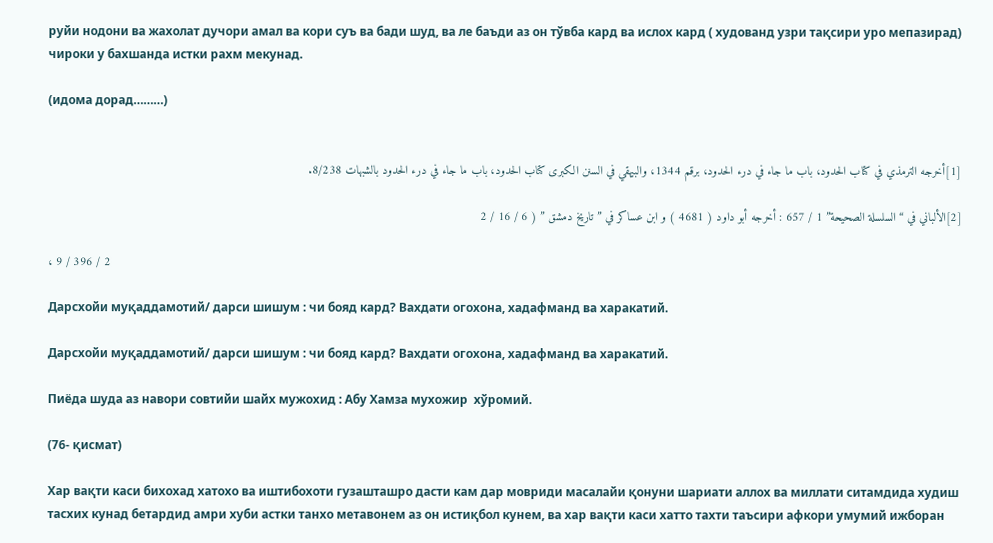руйи нодони ва жахолат дучори амал ва кори суъ ва бади шуд, ва ле баъди аз он тўвба кард ва ислох кард ( худованд узри тақсири уро мепазирад) чироки у бахшанда истки рахм мекунад.

(идома дорад………)


[1]أخرجه الترمذي في كتاب الحدود، باب ما جاء في درء الحدود، برقم 1344، والبيهقي في السنن الكبرى كتاب الحدود، باب ما جاء في درء الحدود بالشبهات 8/238.

[2]الألباني في “السلسلة الصحيحة” 1 / 657 : أخرجه أبو داود ( 4681 ) و ابن عساكر في ” تاريخ دمشق ” ( 6 / 16 / 2

، 9 / 396 / 2

Дарсхойи муқаддамотий/ дарси шишум : чи бояд кард? Вахдати огохона, хадафманд ва харакатий.

Дарсхойи муқаддамотий/ дарси шишум : чи бояд кард? Вахдати огохона, хадафманд ва харакатий.

Пиёда шуда аз навори совтийи шайх мужохид : Абу Хамза мухожир  хўромий.

(76- қисмат)

Хар вақти каси бихохад хатохо ва иштибохоти гузашташро дасти кам дар мовриди масалайи қонуни шариати аллох ва миллати ситамдида худиш тасхих кунад бетардид амри хуби астки танхо метавонем аз он истиқбол кунем, ва хар вақти каси хатто тахти таъсири афкори умумий ижборан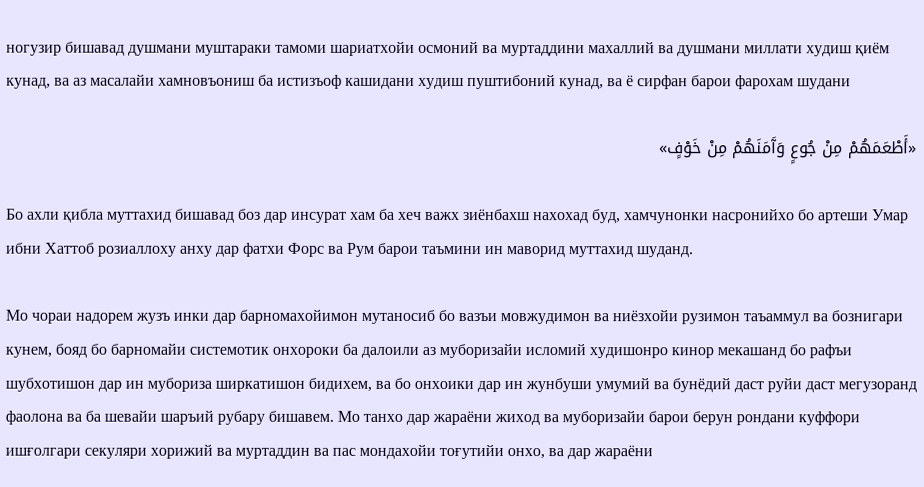ногузир бишавад душмани муштараки тамоми шариатхойи осмоний ва муртаддини махаллий ва душмани миллати худиш қиём кунад, ва аз масалайи хамновъониш ба истизъоф кашидани худиш пуштибоний кунад, ва ё сирфан барои фарохам шудани

«أَطْعَمَهُمْ مِنْ جُوعٍ وَآَمَنَهُمْ مِنْ خَوْفٍ»

Бо ахли қибла муттахид бишавад боз дар инсурат хам ба хеч важх зиёнбахш нахохад буд, хамчунонки насронийхо бо артеши Умар ибни Хаттоб розиаллоху анху дар фатхи Форс ва Рум барои таъмини ин маворид муттахид шуданд.

Мо чораи надорем жузъ инки дар барномахойимон мутаносиб бо вазъи мовжудимон ва ниёзхойи рузимон таъаммул ва бознигари кунем, бояд бо барномайи системотик онхороки ба далоили аз муборизайи исломий худишонро кинор мекашанд бо рафъи шубхотишон дар ин мубориза ширкатишон бидихем, ва бо онхоики дар ин жунбуши умумий ва бунёдий даст руйи даст мегузоранд фаолона ва ба шевайи шаръий рубару бишавем. Мо танхо дар жараёни жиход ва муборизайи барои берун рондани куффори ишғолгари секуляри хорижий ва муртаддин ва пас мондахойи тоғутийи онхо, ва дар жараёни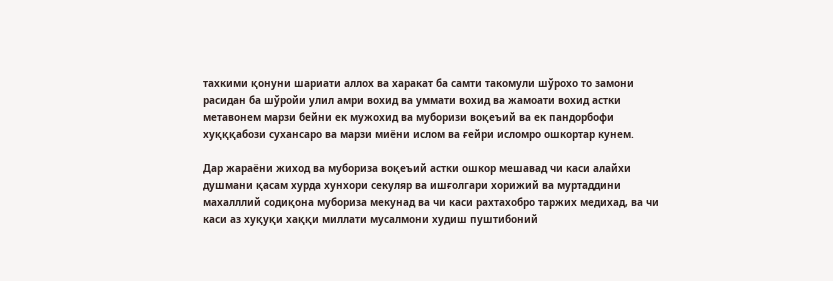тахкими қонуни шариати аллох ва харакат ба самти такомули шўрохо то замони расидан ба шўройи улил амри вохид ва уммати вохид ва жамоати вохид астки метавонем марзи бейни ек мужохид ва муборизи воқеъий ва ек пандорбофи хуқққабози сухансаро ва марзи миёни ислом ва ғейри исломро ошкортар кунем.

Дар жараёни жиход ва мубориза воқеъий астки ошкор мешавад чи каси алайхи душмани қасам хурда хунхори секуляр ва ишғолгари хорижий ва муртаддини махалллий содиқона мубориза мекунад ва чи каси рахтахобро таржих медихад, ва чи каси аз хуқуқи хаққи миллати мусалмони худиш пуштибоний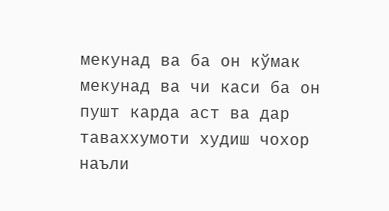мекунад ва ба он кўмак мекунад ва чи каси ба он пушт карда аст ва дар таваххумоти худиш чохор наъли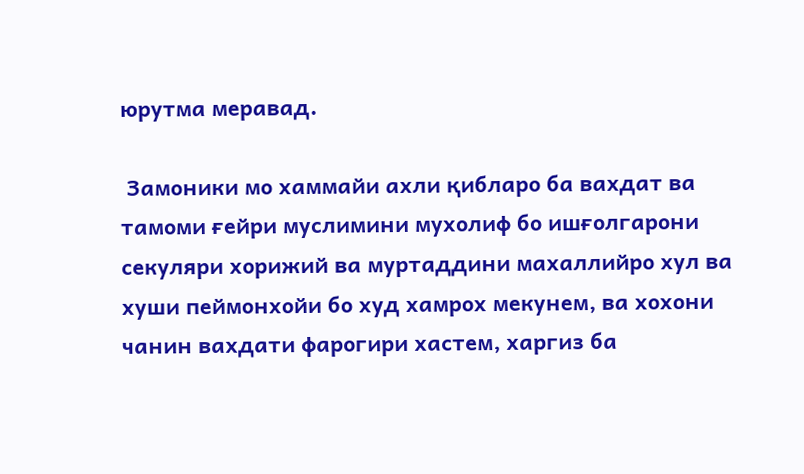юрутма меравад.

 Замоники мо хаммайи ахли қибларо ба вахдат ва тамоми ғейри муслимини мухолиф бо ишғолгарони секуляри хорижий ва муртаддини махаллийро хул ва хуши пеймонхойи бо худ хамрох мекунем, ва хохони чанин вахдати фарогири хастем, харгиз ба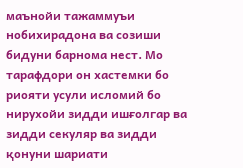маънойи тажаммуъи нобихирадона ва созиши бидуни барнома нест. Мо тарафдори он хастемки бо риояти усули исломий бо нирухойи зидди ишғолгар ва зидди секуляр ва зидди қонуни шариати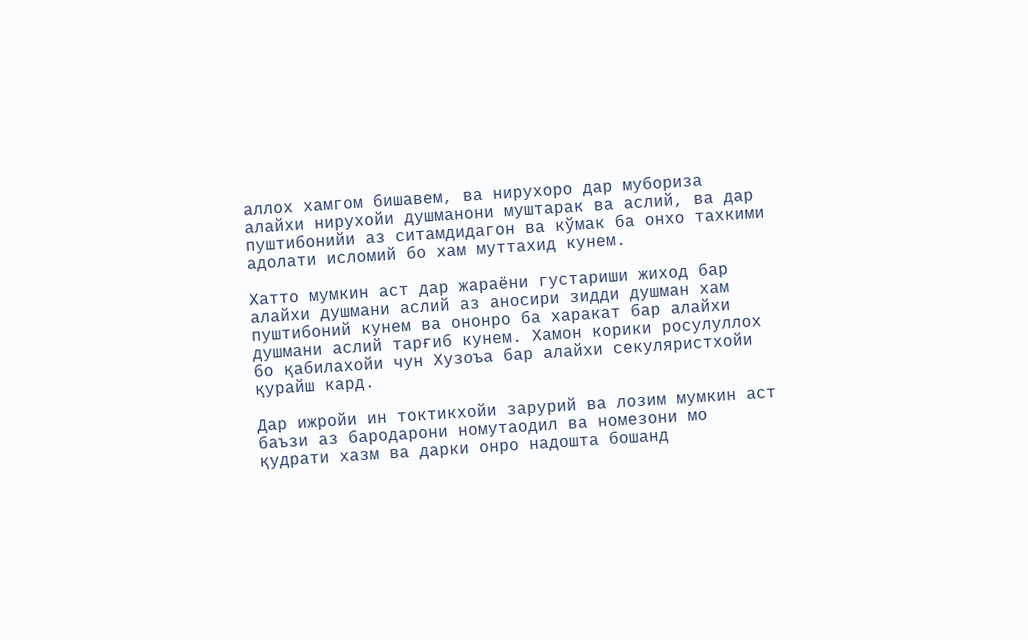аллох хамгом бишавем, ва нирухоро дар мубориза алайхи нирухойи душманони муштарак ва аслий, ва дар пуштибонийи аз ситамдидагон ва кўмак ба онхо тахкими адолати исломий бо хам муттахид кунем.

Хатто мумкин аст дар жараёни густариши жиход бар алайхи душмани аслий аз аносири зидди душман хам пуштибоний кунем ва ононро ба харакат бар алайхи душмани аслий тарғиб кунем. Хамон корики росулуллох бо қабилахойи чун Хузоъа бар алайхи секуляристхойи қурайш кард.

Дар ижройи ин токтикхойи зарурий ва лозим мумкин аст баъзи аз бародарони номутаодил ва номезони мо қудрати хазм ва дарки онро надошта бошанд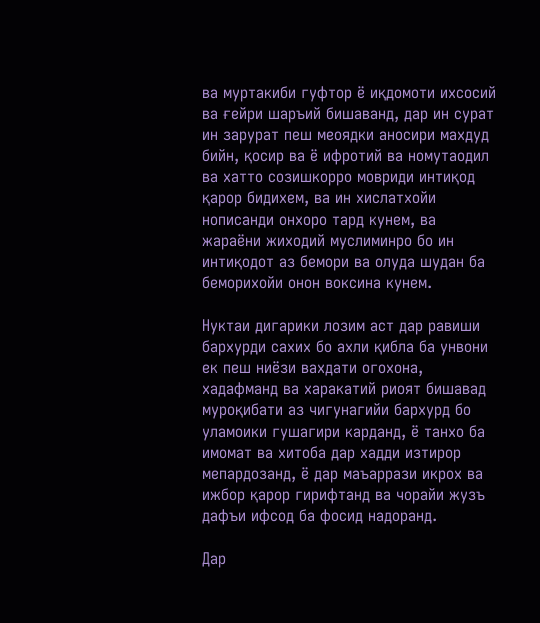ва муртакиби гуфтор ё иқдомоти ихсосий ва ғейри шаръий бишаванд, дар ин сурат ин зарурат пеш меоядки аносири махдуд бийн, қосир ва ё ифротий ва номутаодил ва хатто созишкорро мовриди интиқод қарор бидихем, ва ин хислатхойи нописанди онхоро тард кунем, ва жараёни жиходий муслиминро бо ин интиқодот аз бемори ва олуда шудан ба беморихойи онон воксина кунем.

Нуктаи дигарики лозим аст дар равиши бархурди сахих бо ахли қибла ба унвони ек пеш ниёзи вахдати огохона, хадафманд ва харакатий риоят бишавад муроқибати аз чигунагийи бархурд бо уламоики гушагири карданд, ё танхо ба имомат ва хитоба дар хадди изтирор мепардозанд, ё дар маъаррази икрох ва ижбор қарор гирифтанд ва чорайи жузъ дафъи ифсод ба фосид надоранд.

Дар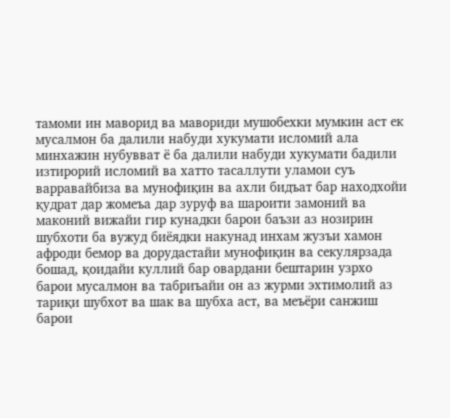тамоми ин маворид ва мавориди мушобехки мумкин аст ек мусалмон ба далили набуди хукумати исломий ала минхажин нубувват ё ба далили набуди хукумати бадили изтирорий исломий ва хатто тасаллути уламои суъ варравайбиза ва мунофиқин ва ахли бидъат бар находхойи қудрат дар жомеъа дар зуруф ва шароити замоний ва маконий вижайи гир кунадки барои баъзи аз нозирин шубхоти ба вужуд биёядки накунад инхам жузъи хамон афроди бемор ва дорудастайи мунофиқин ва секулярзада бошад, қоидайи куллий бар овардани бештарин узрхо барои мусалмон ва табриъайи он аз журми эхтимолий аз тариқи шубхот ва шак ва шубха аст, ва меъёри санжиш барои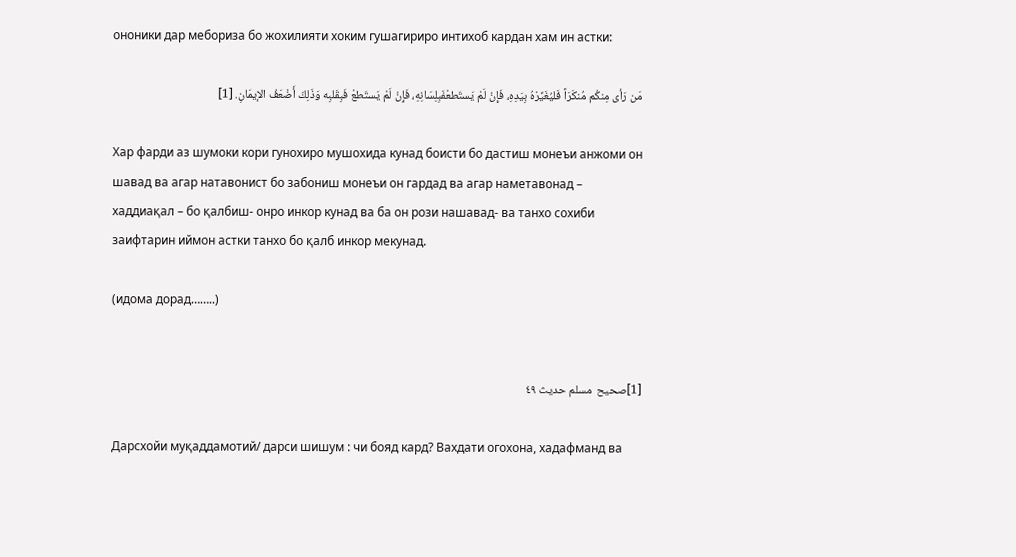ононики дар мебориза бо жохилияти хоким гушагириро интихоб кардан хам ин астки:

مَن رَأى مِنكُم مُنكَرَاً فَليُغَيِّرْهُ بِيَدِهِ، فَإِنْ لَمْ يَستَطعْفَبِلِسَانِهِ، فَإِنْ لَمْ يَستَطعْ فَبِقَلبِه وَذَلِكَ أَضْعَفُ الإيمَانِ. [1]

Хар фарди аз шумоки кори гунохиро мушохида кунад боисти бо дастиш монеъи анжоми он шавад ва агар натавонист бо забониш монеъи он гардад ва агар наметавонад – хаддиақал – бо қалбиш- онро инкор кунад ва ба он рози нашавад- ва танхо сохиби заифтарин иймон астки танхо бо қалб инкор мекунад.

(идома дорад……..)


[1]صحیح  مسلم حديث ٤٩

Дарсхойи муқаддамотий/ дарси шишум : чи бояд кард? Вахдати огохона, хадафманд ва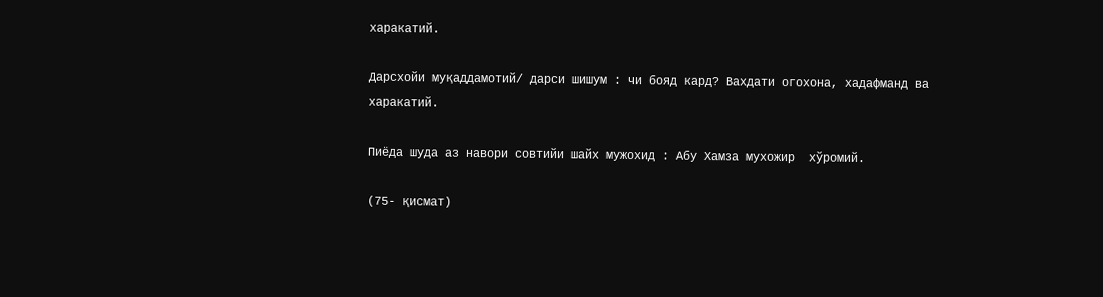харакатий.

Дарсхойи муқаддамотий/ дарси шишум : чи бояд кард? Вахдати огохона, хадафманд ва харакатий.

Пиёда шуда аз навори совтийи шайх мужохид : Абу Хамза мухожир  хўромий.

(75- қисмат)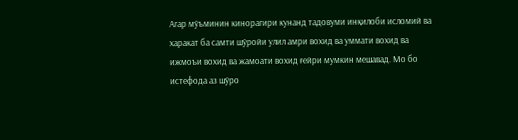Агар мўъминин кинорагири кунанд тадовуми инқилоби исломий ва харакат ба самти шўройи улил амри вохид ва уммати вохид ва ижмоъи вохид ва жамоати вохид ғейри мумкин мешавад. Мо бо истефода аз шўро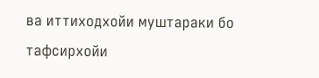ва иттиходхойи муштараки бо тафсирхойи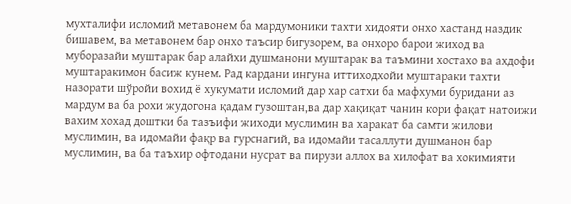мухталифи исломий метавонем ба мардумоники тахти хидояти онхо хастанд наздик бишавем, ва метавонем бар онхо таъсир бигузорем, ва онхоро барои жиход ва муборазайи муштарак бар алайхи душманони муштарак ва таъмини хостахо ва ахдофи муштаракимон басиж кунем. Рад кардани ингуна иттиходхойи муштараки тахти назорати шўройи вохид ё хукумати исломий дар хар сатхи ба мафхуми буридани аз мардум ва ба рохи жудогона қадам гузоштан,ва дар хақиқат чанин кори фақат натоижи вахим хохад доштки ба тазъифи жиходи муслимин ва харакат ба самти жилови муслимин, ва идомайи фақр ва гурснагий, ва идомайи тасаллути душманон бар муслимин, ва ба таъхир офтодани нусрат ва пирузи аллох ва хилофат ва хокимияти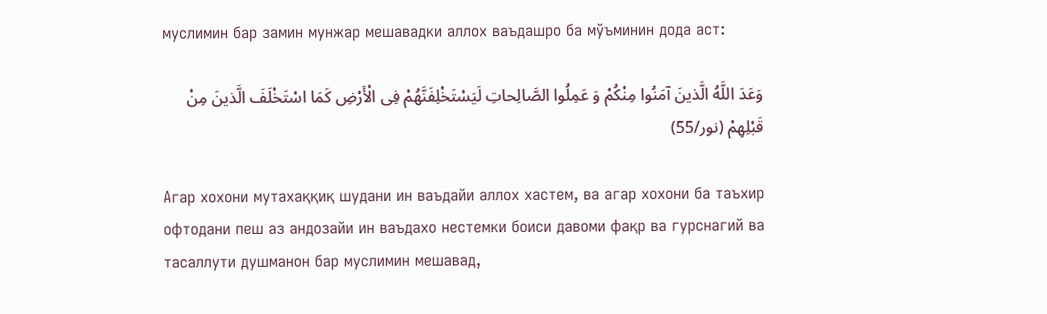муслимин бар замин мунжар мешавадки аллох ваъдашро ба мўъминин дода аст:

وَعَدَ اللَّهُ الَّذینَ آمَنُوا مِنْکُمْ وَ عَمِلُوا الصَّالِحاتِ لَیَسْتَخْلِفَنَّهُمْ فِی الْأَرْضِ کَمَا اسْتَخْلَفَ الَّذینَ مِنْ قَبْلِهِمْ (نور/55)

Агар хохони мутахаққиқ шудани ин ваъдайи аллох хастем, ва агар хохони ба таъхир офтодани пеш аз андозайи ин ваъдахо нестемки боиси давоми фақр ва гурснагий ва тасаллути душманон бар муслимин мешавад,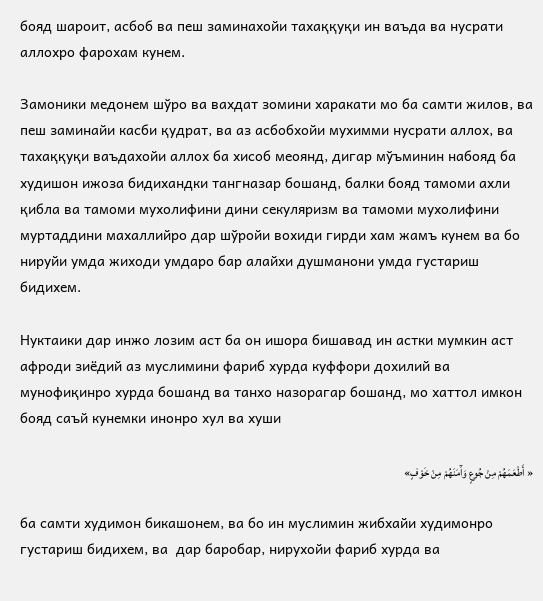бояд шароит, асбоб ва пеш заминахойи тахаққуқи ин ваъда ва нусрати аллохро фарохам кунем.

Замоники медонем шўро ва вахдат зомини харакати мо ба самти жилов, ва пеш заминайи касби қудрат, ва аз асбобхойи мухимми нусрати аллох, ва тахаққуқи ваъдахойи аллох ба хисоб меоянд, дигар мўъминин набояд ба худишон ижоза бидихандки тангназар бошанд, балки бояд тамоми ахли қибла ва тамоми мухолифини дини секуляризм ва тамоми мухолифини муртаддини махаллийро дар шўройи вохиди гирди хам жамъ кунем ва бо нируйи умда жиходи умдаро бар алайхи душманони умда густариш бидихем.

Нуктаики дар инжо лозим аст ба он ишора бишавад ин астки мумкин аст афроди зиёдий аз муслимини фариб хурда куффори дохилий ва мунофиқинро хурда бошанд ва танхо назорагар бошанд, мо хаттол имкон бояд саъй кунемки инонро хул ва хуши

« أَطْعَمَهُمْ مِنْ جُوعٍ وَآَمَنَهُمْ مِنْ خَوْفٍ»

ба самти худимон бикашонем, ва бо ин муслимин жибхайи худимонро густариш бидихем, ва  дар баробар, нирухойи фариб хурда ва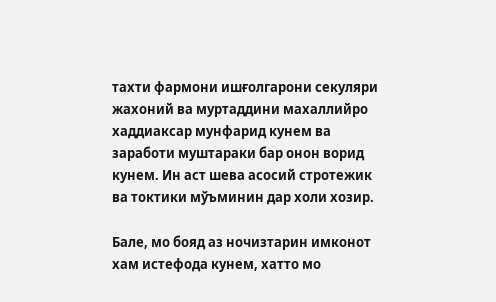тахти фармони ишғолгарони секуляри жахоний ва муртаддини махаллийро хаддиаксар мунфарид кунем ва заработи муштараки бар онон ворид кунем. Ин аст шева асосий стротежик ва токтики мўъминин дар холи хозир.

Бале, мо бояд аз ночизтарин имконот хам истефода кунем, хатто мо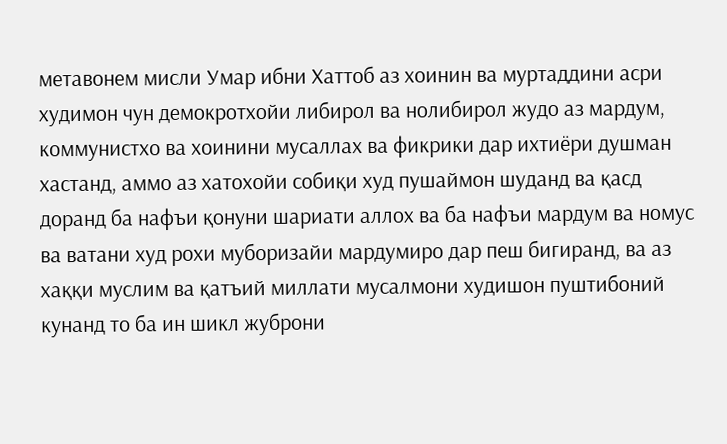метавонем мисли Умар ибни Хаттоб аз хоинин ва муртаддини асри худимон чун демокротхойи либирол ва нолибирол жудо аз мардум, коммунистхо ва хоинини мусаллах ва фикрики дар ихтиёри душман хастанд, аммо аз хатохойи собиқи худ пушаймон шуданд ва қасд доранд ба нафъи қонуни шариати аллох ва ба нафъи мардум ва номус ва ватани худ рохи муборизайи мардумиро дар пеш бигиранд, ва аз хаққи муслим ва қатъий миллати мусалмони худишон пуштибоний кунанд то ба ин шикл жуброни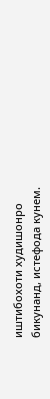иштибохоти худишонро бикунанд, истефода кунем.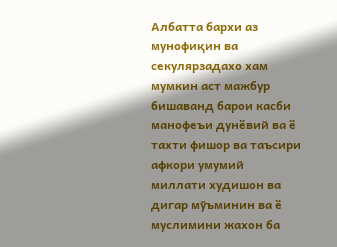Албатта бархи аз мунофиқин ва секулярзадахо хам мумкин аст мажбур бишаванд барои касби манофеъи дунёвий ва ё тахти фишор ва таъсири афкори умумий миллати худишон ва дигар мўъминин ва ё муслимини жахон ба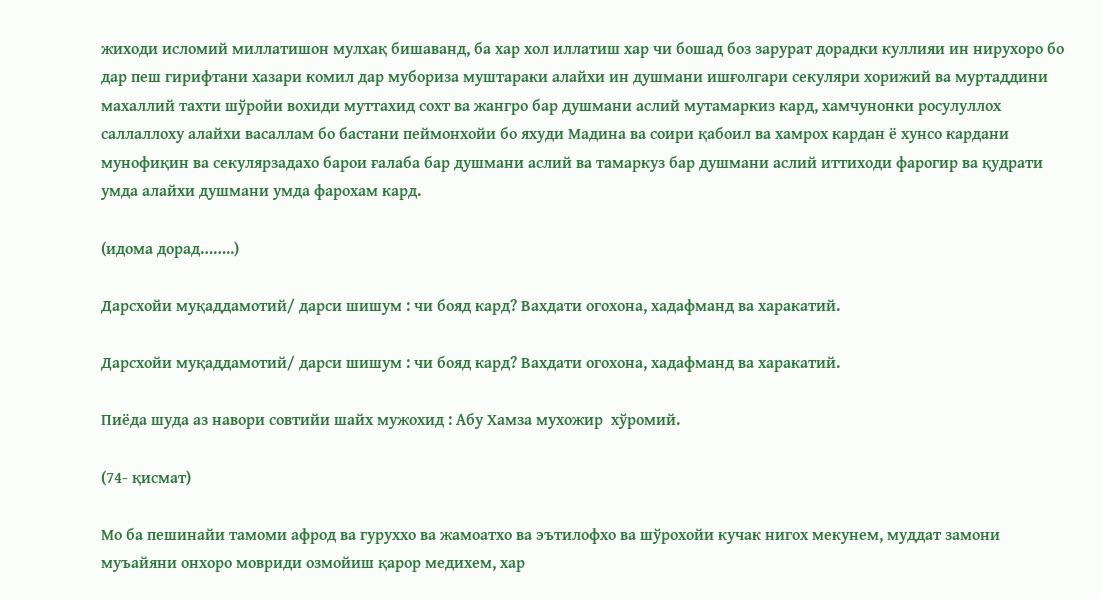жиходи исломий миллатишон мулхақ бишаванд, ба хар хол иллатиш хар чи бошад боз зарурат дорадки куллияи ин нирухоро бо дар пеш гирифтани хазари комил дар мубориза муштараки алайхи ин душмани ишғолгари секуляри хорижий ва муртаддини махаллий тахти шўройи вохиди муттахид сохт ва жангро бар душмани аслий мутамаркиз кард, хамчунонки росулуллох саллаллоху алайхи васаллам бо бастани пеймонхойи бо яхуди Мадина ва соири қабоил ва хамрох кардан ё хунсо кардани мунофиқин ва секулярзадахо барои ғалаба бар душмани аслий ва тамаркуз бар душмани аслий иттиходи фарогир ва қудрати умда алайхи душмани умда фарохам кард.

(идома дорад……..)

Дарсхойи муқаддамотий/ дарси шишум : чи бояд кард? Вахдати огохона, хадафманд ва харакатий.

Дарсхойи муқаддамотий/ дарси шишум : чи бояд кард? Вахдати огохона, хадафманд ва харакатий.

Пиёда шуда аз навори совтийи шайх мужохид : Абу Хамза мухожир  хўромий.

(74- қисмат)

Мо ба пешинайи тамоми афрод ва гуруххо ва жамоатхо ва эътилофхо ва шўрохойи кучак нигох мекунем, муддат замони муъайяни онхоро мовриди озмойиш қарор медихем, хар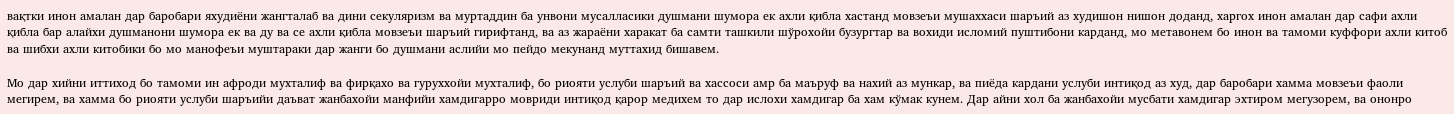вақтки инон амалан дар баробари яхудиёни жангталаб ва дини секуляризм ва муртаддин ба унвони мусалласики душмани шумора ек ахли қибла хастанд мовзеъи мушаххаси шаръий аз худишон нишон доданд, харгох инон амалан дар сафи ахли қибла бар алайхи душманони шумора ек ва ду ва се ахли қибла мовзеъи шаръий гирифтанд, ва аз жараёни харакат ба самти ташкили шўрохойи бузургтар ва вохиди исломий пуштибони карданд, мо метавонем бо инон ва тамоми куффори ахли китоб ва шибхи ахли китобики бо мо манофеъи муштараки дар жанги бо душмани аслийи мо пейдо мекунанд муттахид бишавем.

Мо дар хийни иттиход бо тамоми ин афроди мухталиф ва фирқахо ва гуруххойи мухталиф, бо риояти услуби шаръий ва хассоси амр ба маъруф ва нахий аз мункар, ва пиёда кардани услуби интиқод аз худ, дар баробари хамма мовзеъи фаоли мегирем, ва хамма бо риояти услуби шаръийи даъват жанбахойи манфийи хамдигарро мовриди интиқод қарор медихем то дар ислохи хамдигар ба хам кўмак кунем. Дар айни хол ба жанбахойи мусбати хамдигар эхтиром мегузорем, ва ононро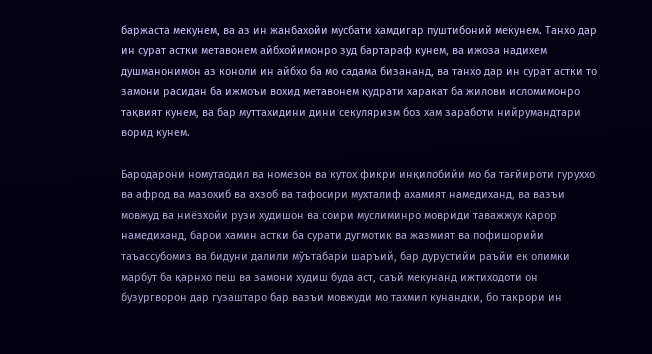баржаста мекунем, ва аз ин жанбахойи мусбати хамдигар пуштибоний мекунем. Танхо дар ин сурат астки метавонем айбхойимонро зуд бартараф кунем, ва ижоза надихем душманонимон аз коноли ин айбхо ба мо садама бизананд, ва танхо дар ин сурат астки то замони расидан ба ижмоъи вохид метавонем қудрати харакат ба жилови исломимонро тақвият кунем, ва бар муттахидини дини секуляризм боз хам заработи нийрумандтари ворид кунем.

Бародарони номутаодил ва номезон ва кутох фикри инқилобийи мо ба тағйироти гуруххо ва афрод ва мазохиб ва ахзоб ва тафосири мухталиф ахамият намедиханд, ва вазъи мовжуд ва ниёзхойи рузи худишон ва соири муслиминро мовриди таважжух қарор намедиханд, барои хамин астки ба сурати дугмотик ва жазмият ва пофишорийи таъассубомиз ва бидуни далили мўътабари шаръий, бар дурустийи раъйи ек олимки марбут ба қарнхо пеш ва замони худиш буда аст, саъй мекунанд ижтиходоти он бузургворон дар гузаштаро бар вазъи мовжуди мо тахмил кунандки, бо такрори ин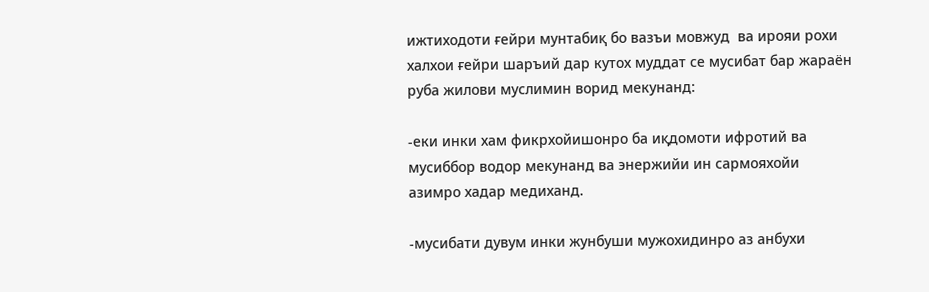ижтиходоти ғейри мунтабиқ бо вазъи мовжуд  ва ирояи рохи халхои ғейри шаръий дар кутох муддат се мусибат бар жараён руба жилови муслимин ворид мекунанд:

-еки инки хам фикрхойишонро ба иқдомоти ифротий ва мусиббор водор мекунанд ва энержийи ин сармояхойи азимро хадар медиханд.

-мусибати дувум инки жунбуши мужохидинро аз анбухи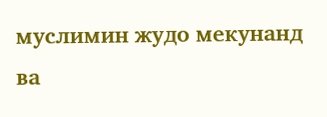муслимин жудо мекунанд ва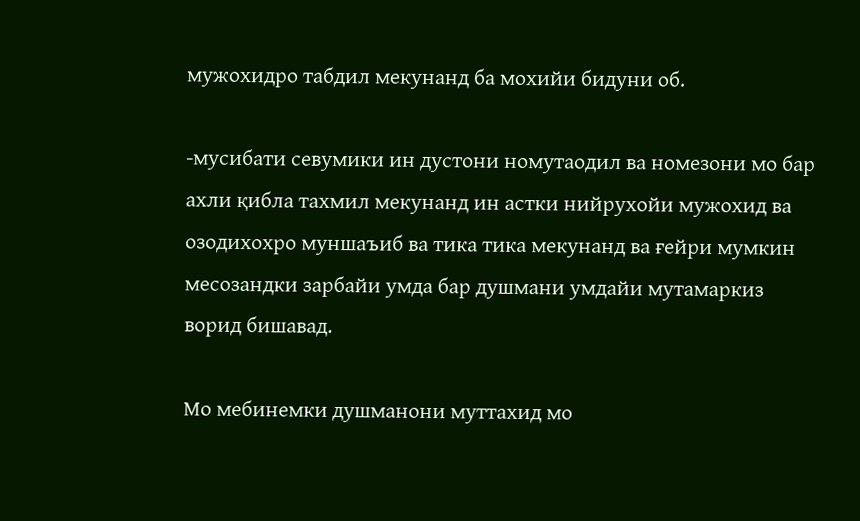мужохидро табдил мекунанд ба мохийи бидуни об.

-мусибати севумики ин дустони номутаодил ва номезони мо бар ахли қибла тахмил мекунанд ин астки нийрухойи мужохид ва озодихохро муншаъиб ва тика тика мекунанд ва ғейри мумкин месозандки зарбайи умда бар душмани умдайи мутамаркиз   ворид бишавад.

Мо мебинемки душманони муттахид мо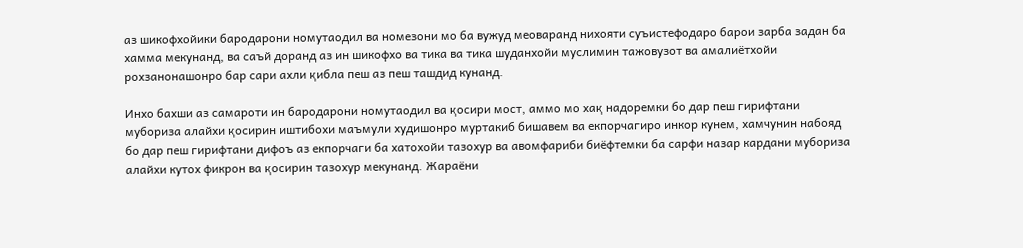аз шикофхойики бародарони номутаодил ва номезони мо ба вужуд меоваранд нихояти суъистефодаро барои зарба задан ба хамма мекунанд, ва саъй доранд аз ин шикофхо ва тика ва тика шуданхойи муслимин тажовузот ва амалиётхойи рохзанонашонро бар сари ахли қибла пеш аз пеш ташдид кунанд.

Инхо бахши аз самароти ин бародарони номутаодил ва қосири мост, аммо мо хақ надоремки бо дар пеш гирифтани мубориза алайхи қосирин иштибохи маъмули худишонро муртакиб бишавем ва екпорчагиро инкор кунем, хамчунин набояд бо дар пеш гирифтани дифоъ аз екпорчаги ба хатохойи тазохур ва авомфариби биёфтемки ба сарфи назар кардани мубориза алайхи кутох фикрон ва қосирин тазохур мекунанд. Жараёни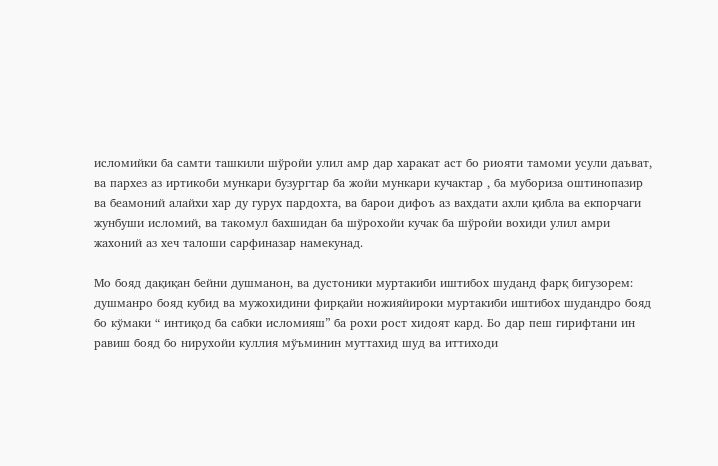исломийки ба самти ташкили шўройи улил амр дар харакат аст бо риояти тамоми усули даъват, ва пархез аз иртикоби мункари бузургтар ба жойи мункари кучактар , ба мубориза оштинопазир ва беамоний алайхи хар ду гурух пардохта, ва барои дифоъ аз вахдати ахли қибла ва екпорчаги жунбуши исломий, ва такомул бахшидан ба шўрохойи кучак ба шўройи вохиди улил амри жахоний аз хеч талоши сарфиназар намекунад.

Мо бояд дақиқан бейни душманон, ва дустоники муртакиби иштибох шуданд фарқ бигузорем: душманро бояд кубид ва мужохидини фирқайи ножияйироки муртакиби иштибох шудандро бояд бо кўмаки “ интиқод ба сабки исломияш” ба рохи рост хидоят кард. Бо дар пеш гирифтани ин равиш бояд бо нирухойи куллия мўъминин муттахид шуд ва иттиходи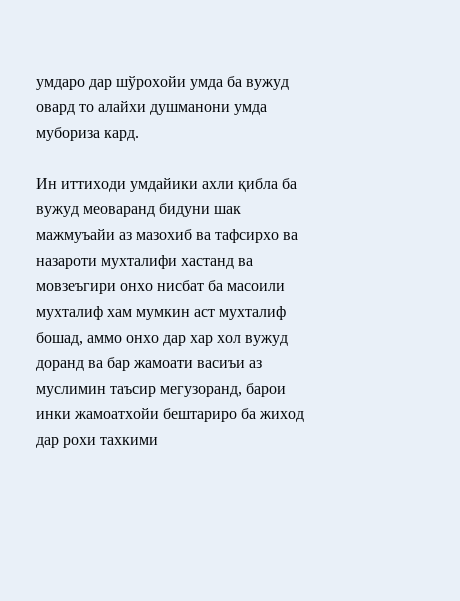умдаро дар шўрохойи умда ба вужуд овард то алайхи душманони умда мубориза кард.

Ин иттиходи умдайики ахли қибла ба вужуд меоваранд бидуни шак мажмуъайи аз мазохиб ва тафсирхо ва назароти мухталифи хастанд ва мовзеъгири онхо нисбат ба масоили мухталиф хам мумкин аст мухталиф бошад, аммо онхо дар хар хол вужуд доранд ва бар жамоати васиъи аз муслимин таъсир мегузоранд, барои инки жамоатхойи бештариро ба жиход дар рохи тахкими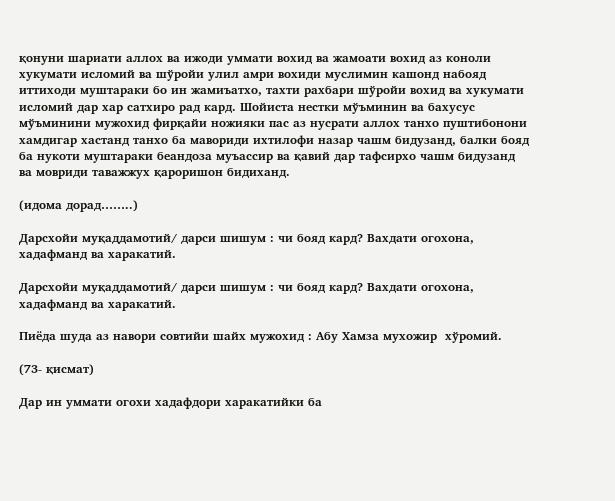қонуни шариати аллох ва ижоди уммати вохид ва жамоати вохид аз коноли хукумати исломий ва шўройи улил амри вохиди муслимин кашонд набояд иттиходи муштараки бо ин жамиъатхо, тахти рахбари шўройи вохид ва хукумати исломий дар хар сатхиро рад кард. Шойиста нестки мўъминин ва бахусус мўъминини мужохид фирқайи ножияки пас аз нусрати аллох танхо пуштибонони хамдигар хастанд танхо ба мавориди ихтилофи назар чашм бидузанд, балки бояд ба нукоти муштараки беандоза муъассир ва қавий дар тафсирхо чашм бидузанд ва мовриди таважжух қароришон бидиханд.

(идома дорад……..)

Дарсхойи муқаддамотий/ дарси шишум : чи бояд кард? Вахдати огохона, хадафманд ва харакатий.

Дарсхойи муқаддамотий/ дарси шишум : чи бояд кард? Вахдати огохона, хадафманд ва харакатий.

Пиёда шуда аз навори совтийи шайх мужохид : Абу Хамза мухожир  хўромий.

(73- қисмат)

Дар ин уммати огохи хадафдори харакатийки ба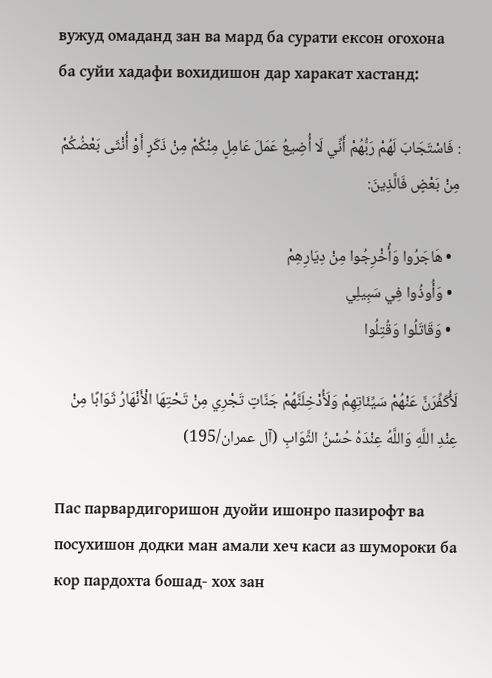вужуд омаданд зан ва мард ба сурати ексон огохона ба суйи хадафи вохидишон дар харакат хастанд:

: فَاسْتَجَابَ لَهُمْ رَبُّهُمْ أَنِّي لَا أُضِيعُ عَمَلَ عَامِلٍ مِنْكُمْ مِنْ ذَكَرٍ أَوْ أُنْثَى بَعْضُكُمْ مِنْ بَعْضٍ فَالَّذِينَ:

  • هَاجَرُوا وَأُخْرِجُوا مِنْ دِيَارِهِمْ
  • وَأُوذُوا فِي سَبِيلِي
  • وَقَاتَلُوا وَقُتِلُوا

لَأُكَفِّرَنَّ عَنْهُمْ سَيِّئَاتِهِمْ وَلَأُدْخِلَنَّهُمْ جَنَّاتٍ تَجْرِي مِنْ تَحْتِهَا الْأَنْهَارُ ثَوَابًا مِنْ عِنْدِ اللَّهِ وَاللَّهُ عِنْدَهُ حُسْنُ الثَّوَابِ (آل عمران/195)

Пас парвардигоришон дуойи ишонро пазирофт ва посухишон додки ман амали хеч каси аз шумороки ба кор пардохта бошад- хох зан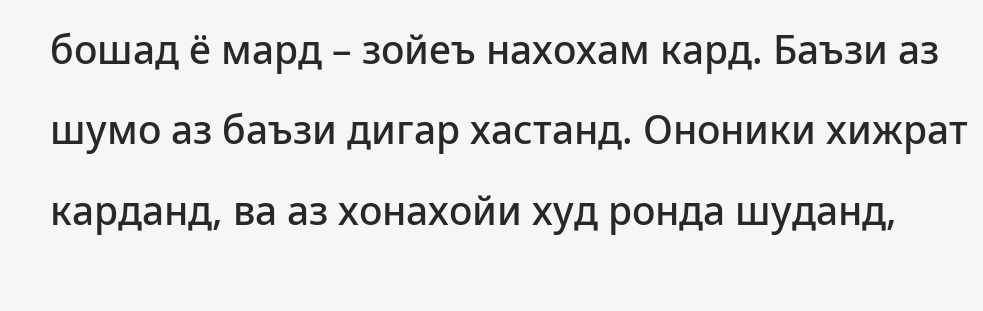бошад ё мард – зойеъ нахохам кард. Баъзи аз шумо аз баъзи дигар хастанд. Ононики хижрат карданд, ва аз хонахойи худ ронда шуданд,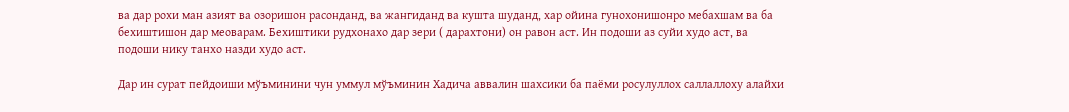ва дар рохи ман азият ва озоришон расонданд, ва жангиданд ва кушта шуданд, хар ойина гунохонишонро мебахшам ва ба бехиштишон дар меоварам. Бехиштики рудхонахо дар зери ( дарахтони) он равон аст. Ин подоши аз суйи худо аст, ва подоши нику танхо назди худо аст.

Дар ин сурат пейдоиши мўъминини чун уммул мўъминин Хадича аввалин шахсики ба паёми росулуллох саллаллоху алайхи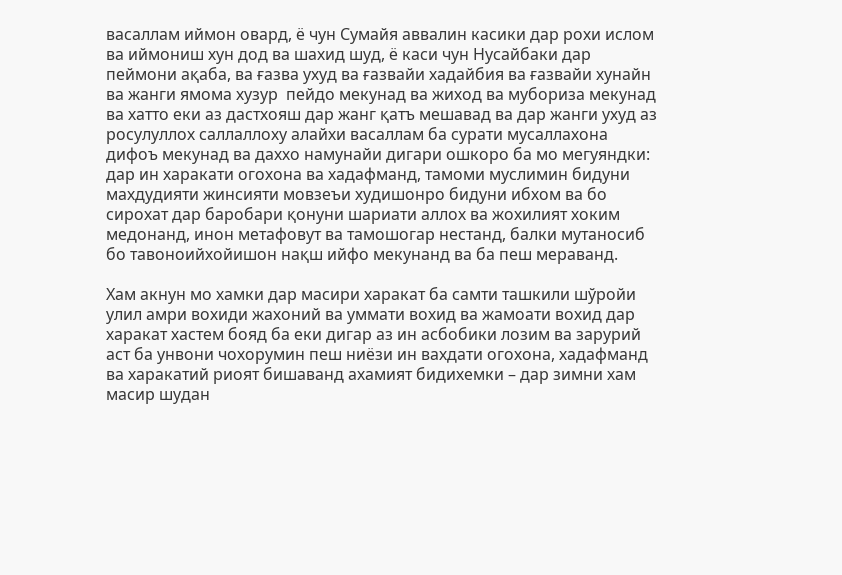васаллам иймон овард, ё чун Сумайя аввалин касики дар рохи ислом ва иймониш хун дод ва шахид шуд, ё каси чун Нусайбаки дар пеймони ақаба, ва ғазва ухуд ва ғазвайи хадайбия ва ғазвайи хунайн ва жанги ямома хузур  пейдо мекунад ва жиход ва мубориза мекунад ва хатто еки аз дастхояш дар жанг қатъ мешавад ва дар жанги ухуд аз росулуллох саллаллоху алайхи васаллам ба сурати мусаллахона дифоъ мекунад ва даххо намунайи дигари ошкоро ба мо мегуяндки: дар ин харакати огохона ва хадафманд, тамоми муслимин бидуни махдудияти жинсияти мовзеъи худишонро бидуни ибхом ва бо сирохат дар баробари қонуни шариати аллох ва жохилият хоким медонанд, инон метафовут ва тамошогар нестанд, балки мутаносиб бо тавоноийхойишон нақш ийфо мекунанд ва ба пеш мераванд.

Хам акнун мо хамки дар масири харакат ба самти ташкили шўройи улил амри вохиди жахоний ва уммати вохид ва жамоати вохид дар харакат хастем бояд ба еки дигар аз ин асбобики лозим ва зарурий аст ба унвони чохорумин пеш ниёзи ин вахдати огохона, хадафманд ва харакатий риоят бишаванд ахамият бидихемки – дар зимни хам масир шудан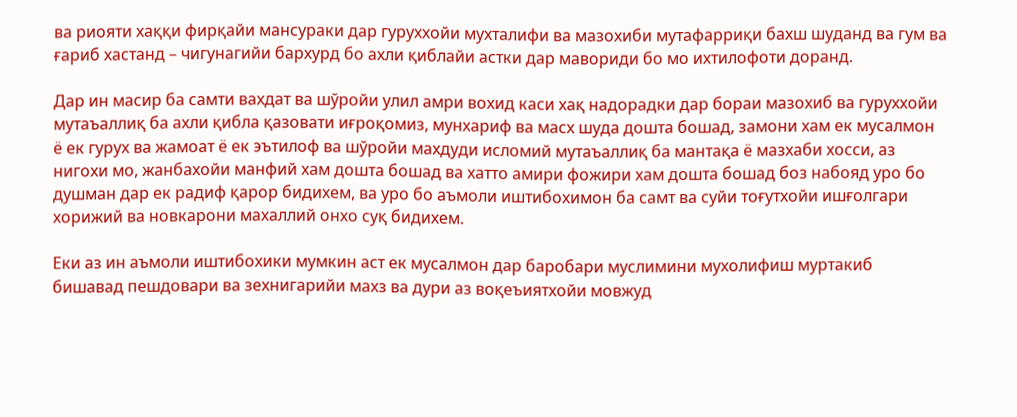ва риояти хаққи фирқайи мансураки дар гуруххойи мухталифи ва мазохиби мутафарриқи бахш шуданд ва гум ва ғариб хастанд – чигунагийи бархурд бо ахли қиблайи астки дар мавориди бо мо ихтилофоти доранд.

Дар ин масир ба самти вахдат ва шўройи улил амри вохид каси хақ надорадки дар бораи мазохиб ва гуруххойи мутаъаллиқ ба ахли қибла қазовати иғроқомиз, мунхариф ва масх шуда дошта бошад, замони хам ек мусалмон ё ек гурух ва жамоат ё ек эътилоф ва шўройи махдуди исломий мутаъаллиқ ба мантақа ё мазхаби хосси, аз нигохи мо, жанбахойи манфий хам дошта бошад ва хатто амири фожири хам дошта бошад боз набояд уро бо душман дар ек радиф қарор бидихем, ва уро бо аъмоли иштибохимон ба самт ва суйи тоғутхойи ишғолгари хорижий ва новкарони махаллий онхо суқ бидихем.

Еки аз ин аъмоли иштибохики мумкин аст ек мусалмон дар баробари муслимини мухолифиш муртакиб бишавад пешдовари ва зехнигарийи махз ва дури аз воқеъиятхойи мовжуд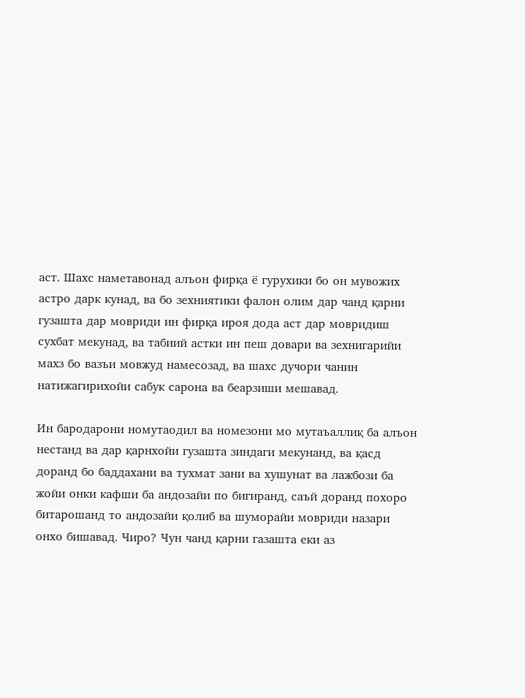аст. Шахс наметавонад алъон фирқа ё гурухики бо он мувожих астро дарк кунад, ва бо зехниятики фалон олим дар чанд қарни гузашта дар мовриди ин фирқа ироя дода аст дар мовридиш сухбат мекунад, ва табиий астки ин пеш довари ва зехнигарийи махз бо вазъи мовжуд намесозад, ва шахс дучори чанин натижагирихойи сабук сарона ва беарзиши мешавад.

Ин бародарони номутаодил ва номезони мо мутаъаллиқ ба алъон нестанд ва дар қарнхойи гузашта зиндаги мекунанд, ва қасд доранд бо баддахани ва тухмат зани ва хушунат ва лажбози ба жойи онки кафши ба андозайи по бигиранд, саъй доранд похоро битарошанд то андозайи қолиб ва шуморайи мовриди назари онхо бишавад. Чиро? Чун чанд қарни газашта еки аз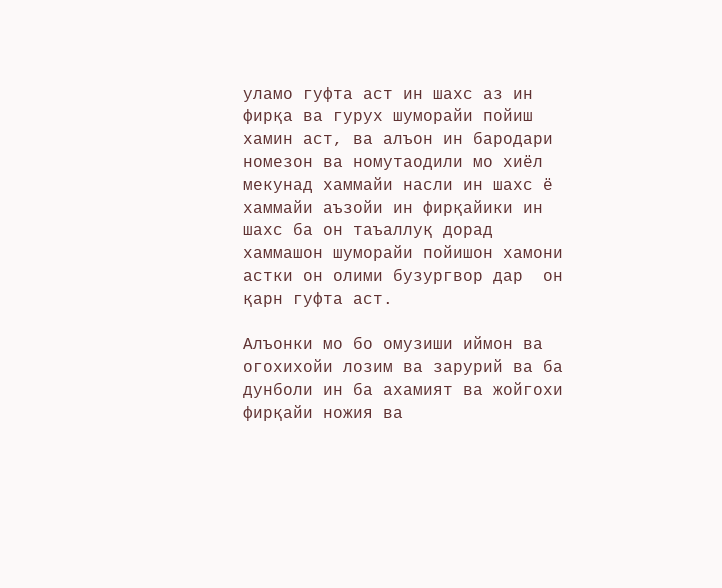уламо гуфта аст ин шахс аз ин фирқа ва гурух шуморайи пойиш хамин аст, ва алъон ин бародари номезон ва номутаодили мо хиёл мекунад хаммайи насли ин шахс ё хаммайи аъзойи ин фирқайики ин шахс ба он таъаллуқ дорад хаммашон шуморайи пойишон хамони астки он олими бузургвор дар  он қарн гуфта аст.

Алъонки мо бо омузиши иймон ва огохихойи лозим ва зарурий ва ба дунболи ин ба ахамият ва жойгохи фирқайи ножия ва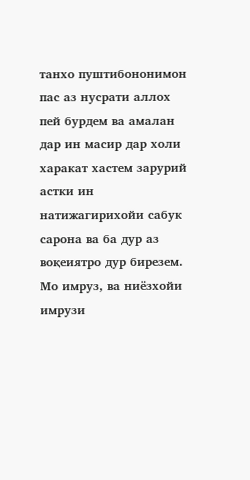танхо пуштибононимон пас аз нусрати аллох пей бурдем ва амалан дар ин масир дар холи харакат хастем зарурий астки ин натижагирихойи сабук сарона ва ба дур аз воқеиятро дур бирезем. Мо имруз, ва ниёзхойи имрузи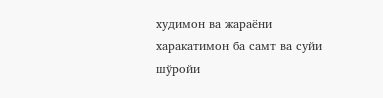худимон ва жараёни харакатимон ба самт ва суйи шўройи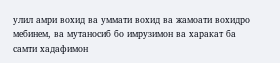улил амри вохид ва уммати вохид ва жамоати вохидро мебинем, ва мутаносиб бо имрузимон ва харакат ба самти хадафимон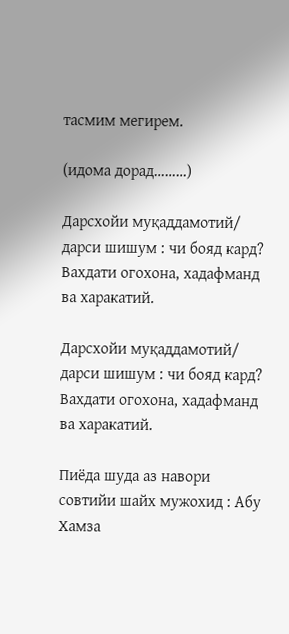тасмим мегирем.

(идома дорад………)

Дарсхойи муқаддамотий/ дарси шишум : чи бояд кард? Вахдати огохона, хадафманд ва харакатий.

Дарсхойи муқаддамотий/ дарси шишум : чи бояд кард? Вахдати огохона, хадафманд ва харакатий.

Пиёда шуда аз навори совтийи шайх мужохид : Абу Хамза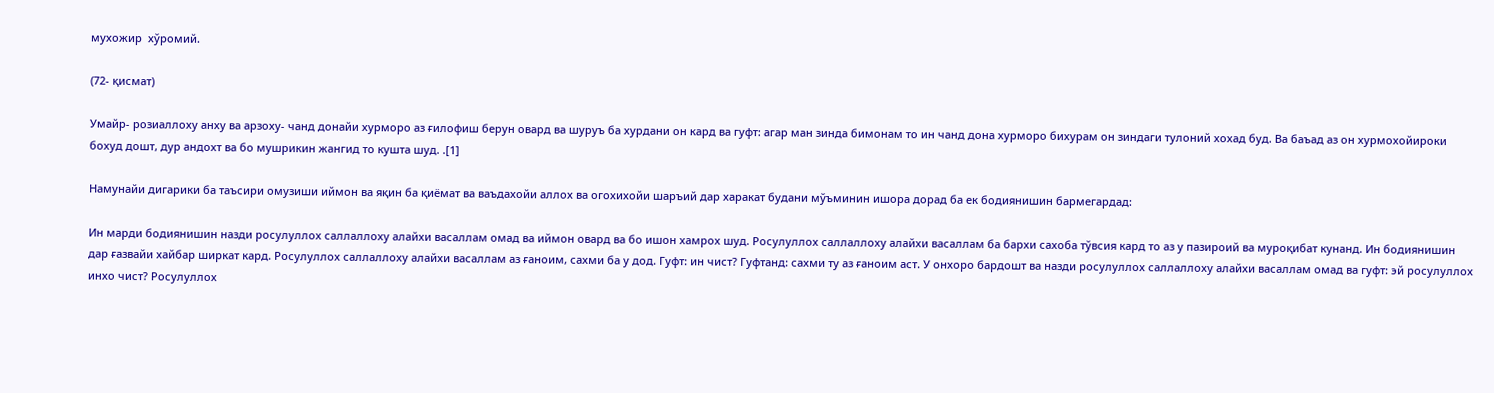мухожир  хўромий.

(72- қисмат)

Умайр- розиаллоху анху ва арзоху- чанд донайи хурморо аз ғилофиш берун овард ва шуруъ ба хурдани он кард ва гуфт: агар ман зинда бимонам то ин чанд дона хурморо бихурам он зиндаги тулоний хохад буд. Ва баъад аз он хурмохойироки бохуд дошт, дур андохт ва бо мушрикин жангид то кушта шуд. .[1]

Намунайи дигарики ба таъсири омузиши иймон ва яқин ба қиёмат ва ваъдахойи аллох ва огохихойи шаръий дар харакат будани мўъминин ишора дорад ба ек бодиянишин бармегардад:

Ин марди бодиянишин назди росулуллох саллаллоху алайхи васаллам омад ва иймон овард ва бо ишон хамрох шуд. Росулуллох саллаллоху алайхи васаллам ба бархи сахоба тўвсия кард то аз у пазироий ва муроқибат кунанд. Ин бодиянишин дар ғазвайи хайбар ширкат кард. Росулуллох саллаллоху алайхи васаллам аз ғаноим, сахми ба у дод. Гуфт: ин чист? Гуфтанд: сахми ту аз ғаноим аст. У онхоро бардошт ва назди росулуллох саллаллоху алайхи васаллам омад ва гуфт: эй росулуллох инхо чист? Росулуллох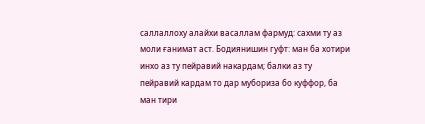саллаллоху алайхи васаллам фармуд: сахми ту аз моли ғанимат аст. Бодиянишин гуфт: ман ба хотири инхо аз ту пейравий накардам; балки аз ту пейравий кардам то дар мубориза бо куффор, ба ман тири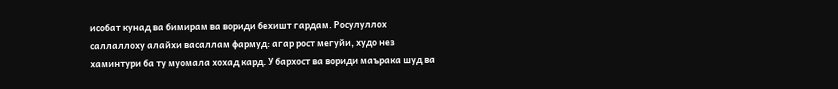исобат кунад ва бимирам ва вориди бехишт гардам. Росулуллох саллаллоху алайхи васаллам фармуд: агар рост мегуйи, худо нез хаминтури ба ту муомала хохад кард. У бархост ва вориди маърака шуд ва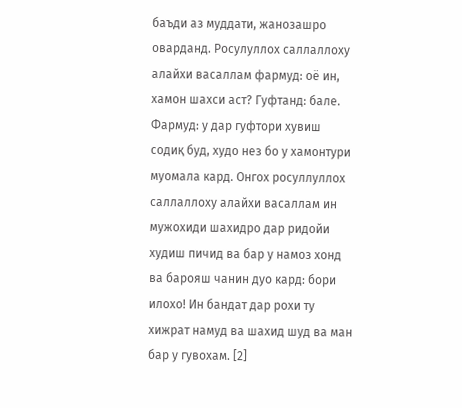баъди аз муддати, жанозашро оварданд. Росулуллох саллаллоху алайхи васаллам фармуд: оё ин, хамон шахси аст? Гуфтанд: бале. Фармуд: у дар гуфтори хувиш содиқ буд, худо нез бо у хамонтури муомала кард. Онгох росуллуллох саллаллоху алайхи васаллам ин мужохиди шахидро дар ридойи худиш пичид ва бар у намоз хонд ва барояш чанин дуо кард: бори илохо! Ин бандат дар рохи ту хижрат намуд ва шахид шуд ва ман бар у гувохам. [2]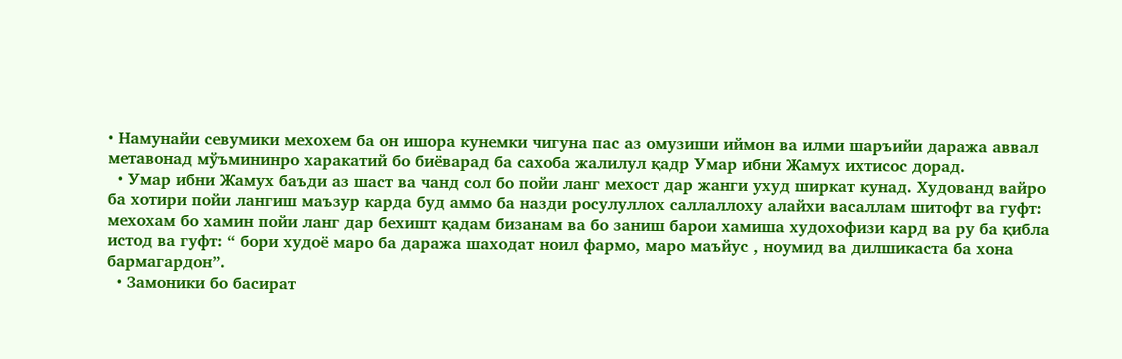• Намунайи севумики мехохем ба он ишора кунемки чигуна пас аз омузиши иймон ва илми шаръийи даража аввал метавонад мўъмининро харакатий бо биёварад ба сахоба жалилул қадр Умар ибни Жамух ихтисос дорад.
  • Умар ибни Жамух баъди аз шаст ва чанд сол бо пойи ланг мехост дар жанги ухуд ширкат кунад. Худованд вайро ба хотири пойи лангиш маъзур карда буд аммо ба назди росулуллох саллаллоху алайхи васаллам шитофт ва гуфт: мехохам бо хамин пойи ланг дар бехишт қадам бизанам ва бо заниш барои хамиша худохофизи кард ва ру ба қибла истод ва гуфт: “ бори худоё маро ба даража шаходат ноил фармо, маро маъйус , ноумид ва дилшикаста ба хона бармагардон”.
  • Замоники бо басират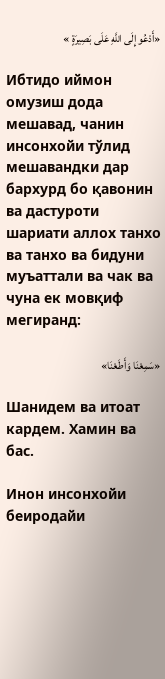«أَدْعُو إِلَى اللَّهِ عَلَى بَصِيرَةٍ »

Ибтидо иймон омузиш дода мешавад, чанин инсонхойи тўлид мешавандки дар бархурд бо қавонин ва дастуроти шариати аллох танхо ва танхо ва бидуни муъаттали ва чак ва чуна ек мовқиф мегиранд:

«سَمِعْنَا وَأَطَعْنَا»

Шанидем ва итоат кардем. Хамин ва бас.

Инон инсонхойи беиродайи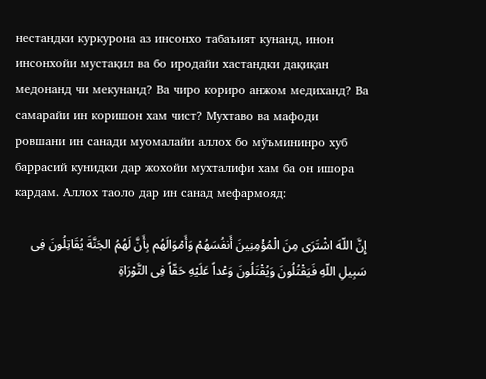нестандки куркурона аз инсонхо табаъият кунанд, инон инсонхойи мустақил ва бо иродайи хастандки дақиқан медонанд чи мекунанд? Ва чиро кориро анжом медиханд? Ва самарайи ин коришон хам чист? Мухтаво ва мафоди ровшани ин санади муомалайи аллох бо мўъмининро хуб баррасий кунидки дар жохойи мухталифи хам ба он ишора кардам. Аллох таоло дар ин санад мефармояд:

إِنَّ اللّهَ اشْتَرَى مِنَ الْمُؤْمِنِینَ أَنفُسَهُمْ وَأَمْوَالَهُم بِأَنَّ لَهُمُ الجَنَّةَ یُقَاتِلُونَ فِی سَبِیلِ اللّهِ فَیَقْتُلُونَ وَیُقْتَلُونَ وَعْداً عَلَیْهِ حَقّاً فِی التَّوْرَاةِ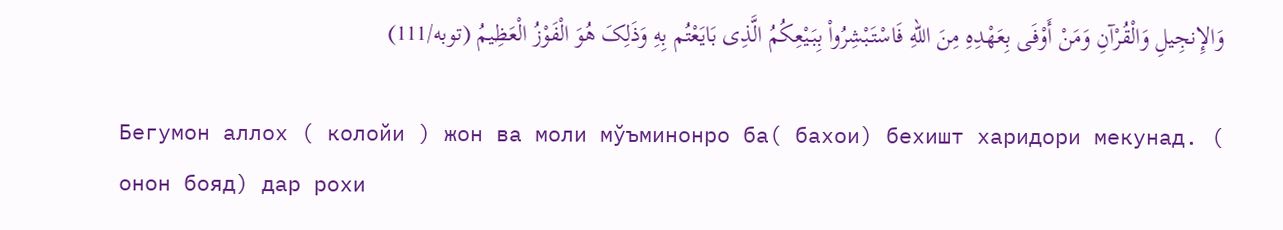وَالإِنجِیلِ وَالْقُرْآنِ وَمَنْ أَوْفَى بِعَهْدِهِ مِنَ اللّهِ فَاسْتَبْشِرُواْ بِبَیْعِکُمُ الَّذِی بَایَعْتُم بِهِ وَذَلِکَ هُوَ الْفَوْزُ الْعَظِیمُ (توبه/111)

Бегумон аллох ( колойи ) жон ва моли мўъминонро ба( бахои) бехишт харидори мекунад. ( онон бояд) дар рохи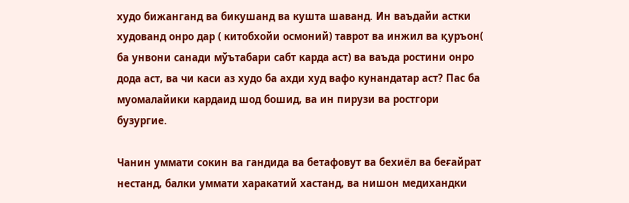худо бижанганд ва бикушанд ва кушта шаванд. Ин ваъдайи астки худованд онро дар ( китобхойи осмоний) таврот ва инжил ва қуръон( ба унвони санади мўътабари сабт карда аст) ва ваъда ростини онро дода аст, ва чи каси аз худо ба ахди худ вафо кунандатар аст? Пас ба муомалайики кардаид шод бошид, ва ин пирузи ва ростгори бузургие.

Чанин уммати сокин ва гандида ва бетафовут ва бехиёл ва беғайрат нестанд, балки уммати харакатий хастанд, ва нишон медихандки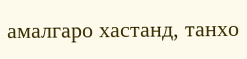амалгаро хастанд, танхо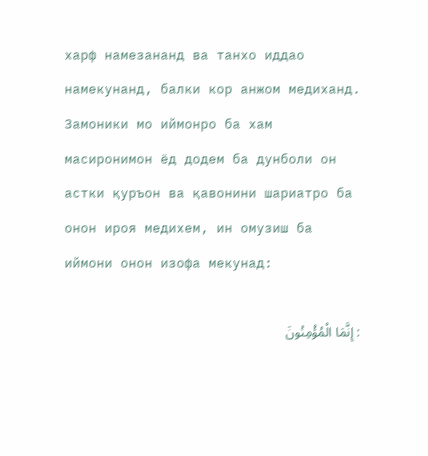харф намезананд ва танхо иддао намекунанд, балки кор анжом медиханд. Замоники мо иймонро ба хам масиронимон ёд додем ба дунболи он астки қуръон ва қавонини шариатро ба онон ироя медихем, ин омузиш ба иймони онон изофа мекунад:

: إِنَّمَا الْمُؤْمِنُونَ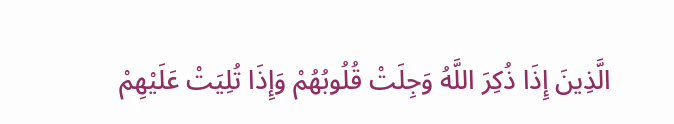الَّذِينَ إِذَا ذُكِرَ اللَّهُ وَجِلَتْ قُلُوبُهُمْ وَإِذَا تُلِيَتْ عَلَيْهِمْ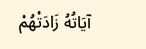آيَاتُهُ زَادَتْهُمْ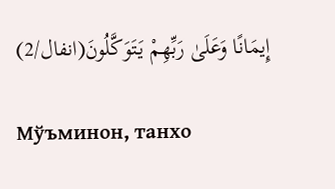إِيمَانًا وَعَلَىٰ رَبِّهِمْ يَتَوَكَّلُونَ(انفال/2)

Мўъминон, танхо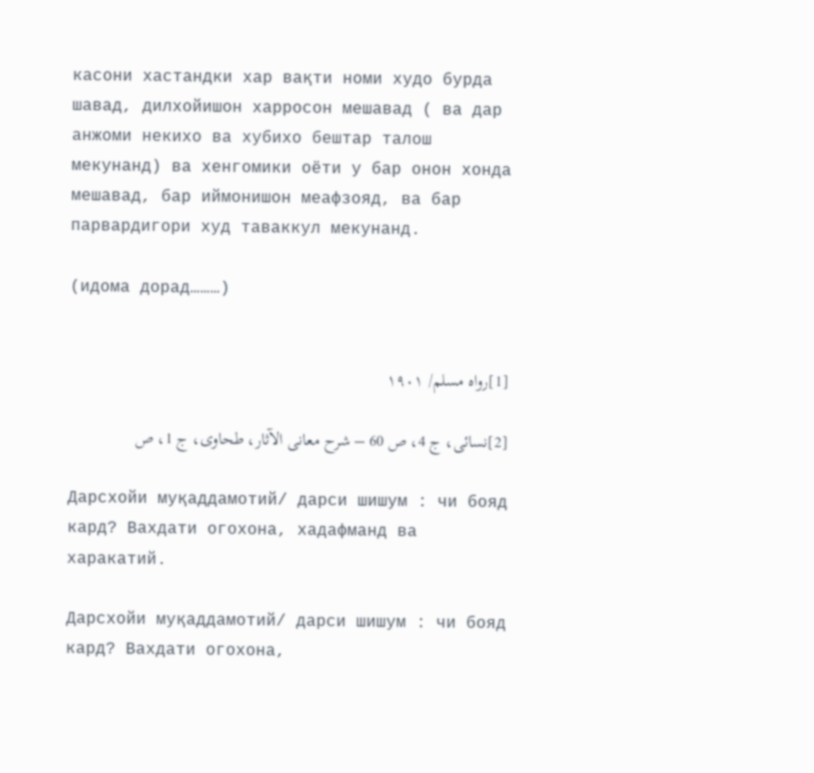касони хастандки хар вақти номи худо бурда шавад, дилхойишон харросон мешавад ( ва дар анжоми некихо ва хубихо бештар талош мекунанд) ва хенгомики оёти у бар онон хонда мешавад, бар иймонишон меафзояд, ва бар парвардигори худ таваккул мекунанд.

(идома дорад………)


[1]رواه مسلم/ ۱۹۰۱

[2]نسائی، ج 4، ص 60 – شرح معانی الآثار، طحاوی، ج 1، ص

Дарсхойи муқаддамотий/ дарси шишум : чи бояд кард? Вахдати огохона, хадафманд ва харакатий.

Дарсхойи муқаддамотий/ дарси шишум : чи бояд кард? Вахдати огохона,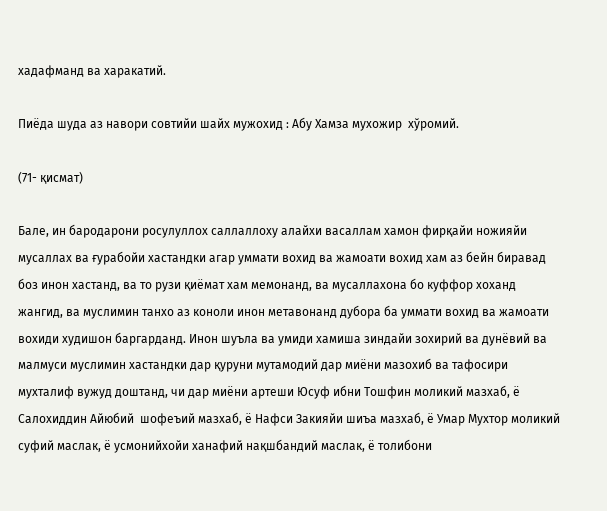хадафманд ва харакатий.

Пиёда шуда аз навори совтийи шайх мужохид : Абу Хамза мухожир  хўромий.

(71- қисмат)

Бале, ин бародарони росулуллох саллаллоху алайхи васаллам хамон фирқайи ножияйи мусаллах ва ғурабойи хастандки агар уммати вохид ва жамоати вохид хам аз бейн биравад боз инон хастанд, ва то рузи қиёмат хам мемонанд, ва мусаллахона бо куффор хоханд жангид, ва муслимин танхо аз коноли инон метавонанд дубора ба уммати вохид ва жамоати вохиди худишон баргарданд. Инон шуъла ва умиди хамиша зиндайи зохирий ва дунёвий ва малмуси муслимин хастандки дар қуруни мутамодий дар миёни мазохиб ва тафосири мухталиф вужуд доштанд, чи дар миёни артеши Юсуф ибни Тошфин моликий мазхаб, ё Салохиддин Айюбий  шофеъий мазхаб, ё Нафси Закияйи шиъа мазхаб, ё Умар Мухтор моликий суфий маслак, ё усмонийхойи ханафий нақшбандий маслак, ё толибони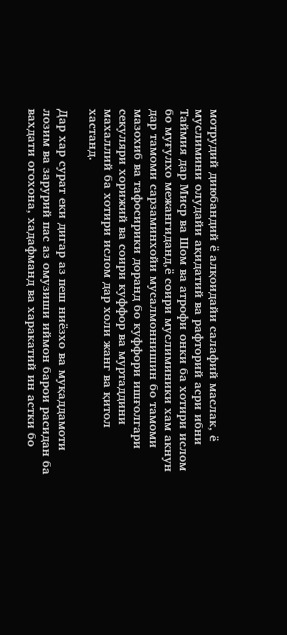мотрудий диюбандий ё алқоидайи салафий маслак, ё муслимини олудайи ақидатий ва рафторий асри ибни Таймия дар Миср ва Шом ва атрофи онки ба хотири ислом бо муғулхо межангиданд,ё соири муслиминики хам акнун дар тамоми сарзаминхойи мусалмоннишин бо тамоми мазохиб ва тафосирики доранд бо куффори ишғолгари секуляри хорижий ва соири куффор ва муртаддини махаллий ба хотири ислом дар холи жанг ва қитол хастанд.

Дар хар сурат еки дигар аз пеш ниёзхо ва муқаддамоти лозим ва зарурий пас аз омузиши иймон барои расидан ба вахдати огохона, хадафманд ва харакатий ин астки бо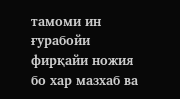тамоми ин ғурабойи фирқайи ножия бо хар мазхаб ва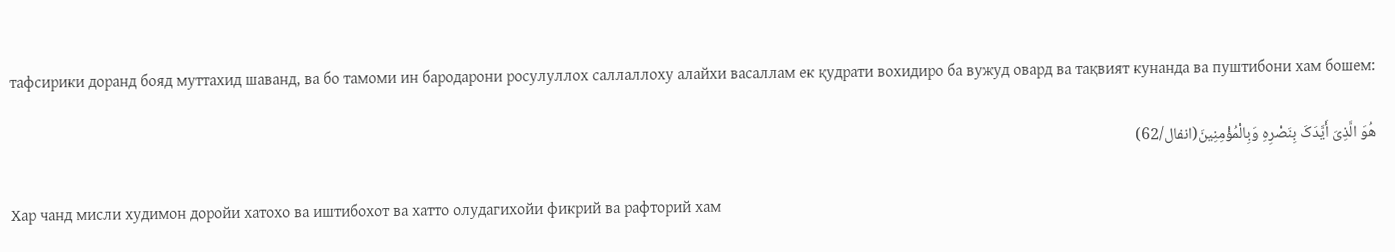тафсирики доранд бояд муттахид шаванд, ва бо тамоми ин бародарони росулуллох саллаллоху алайхи васаллам ек қудрати вохидиро ба вужуд овард ва тақвият кунанда ва пуштибони хам бошем:

هُوَ الَّذِیَ أَیَّدَکَ بِنَصْرِهِ وَبِالْمُؤْمِنِینَ(انفال/62)

Хар чанд мисли худимон доройи хатохо ва иштибохот ва хатто олудагихойи фикрий ва рафторий хам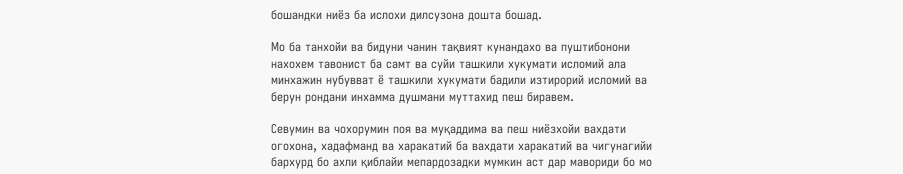бошандки ниёз ба ислохи дилсузона дошта бошад.

Мо ба танхойи ва бидуни чанин тақвият кунандахо ва пуштибонони нахохем тавонист ба самт ва суйи ташкили хукумати исломий ала минхажин нубувват ё ташкили хукумати бадили изтирорий исломий ва берун рондани инхамма душмани муттахид пеш биравем.

Севумин ва чохорумин поя ва муқаддима ва пеш ниёзхойи вахдати огохона, хадафманд ва харакатий ба вахдати харакатий ва чигунагийи бархурд бо ахли қиблайи мепардозадки мумкин аст дар мавориди бо мо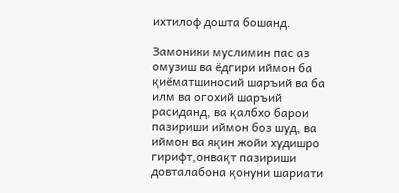ихтилоф дошта бошанд.

Замоники муслимин пас аз омузиш ва ёдгири иймон ба қиёматшиносий шаръий ва ба илм ва огохий шаръий расиданд, ва қалбхо барои пазириши иймон боз шуд, ва иймон ва яқин жойи худишро гирифт,онвақт пазириши довталабона қонуни шариати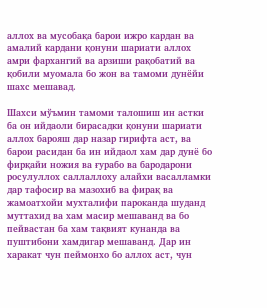аллох ва мусобақа барои ижро кардан ва амалий кардани қонуни шариати аллох амри фархангий ва арзиши рақобатий ва қобили муомала бо жон ва тамоми дунёйи шахс мешавад.

Шахси мўъмин тамоми талошиш ин астки ба он ийдаоли бирасадки қонуни шариати аллох барояш дар назар гирифта аст, ва барои расидан ба ин ийдаол хам дар дунё бо фирқайи ножия ва ғурабо ва бародарони росулуллох саллаллоху алайхи васалламки дар тафосир ва мазохиб ва фирақ ва жамоатхойи мухталифи пароканда шуданд муттахид ва хам масир мешаванд ва бо пейвастан ба хам тақвият кунанда ва пуштибони хамдигар мешаванд. Дар ин харакат чун пеймонхо бо аллох аст, чун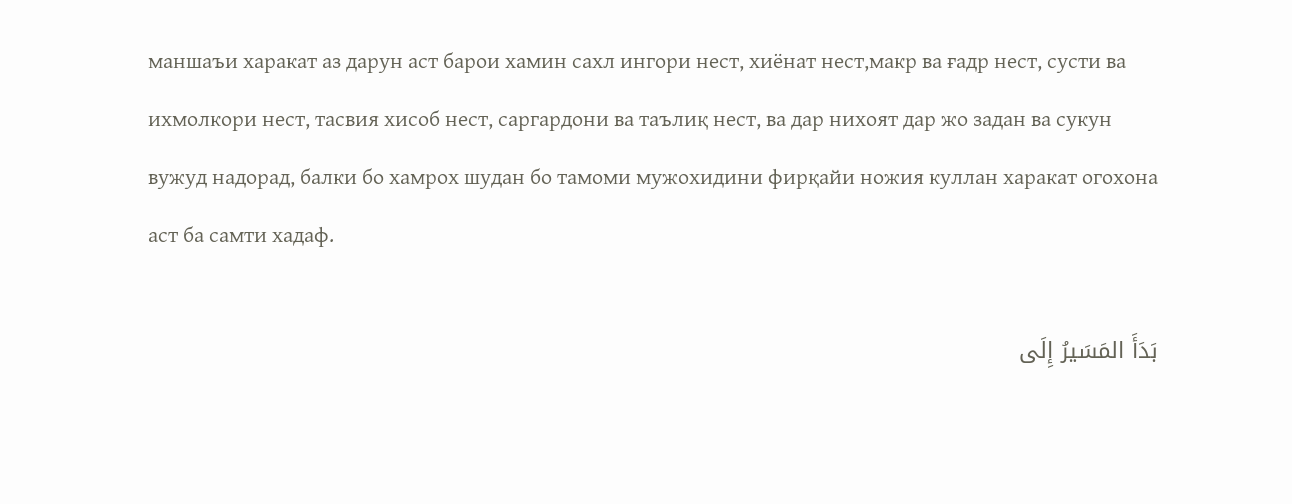маншаъи харакат аз дарун аст барои хамин сахл ингори нест, хиёнат нест,макр ва ғадр нест, сусти ва ихмолкори нест, тасвия хисоб нест, саргардони ва таълиқ нест, ва дар нихоят дар жо задан ва сукун вужуд надорад, балки бо хамрох шудан бо тамоми мужохидини фирқайи ножия куллан харакат огохона аст ба самти хадаф.

بَدَأَ المَسَيرُ إِلَى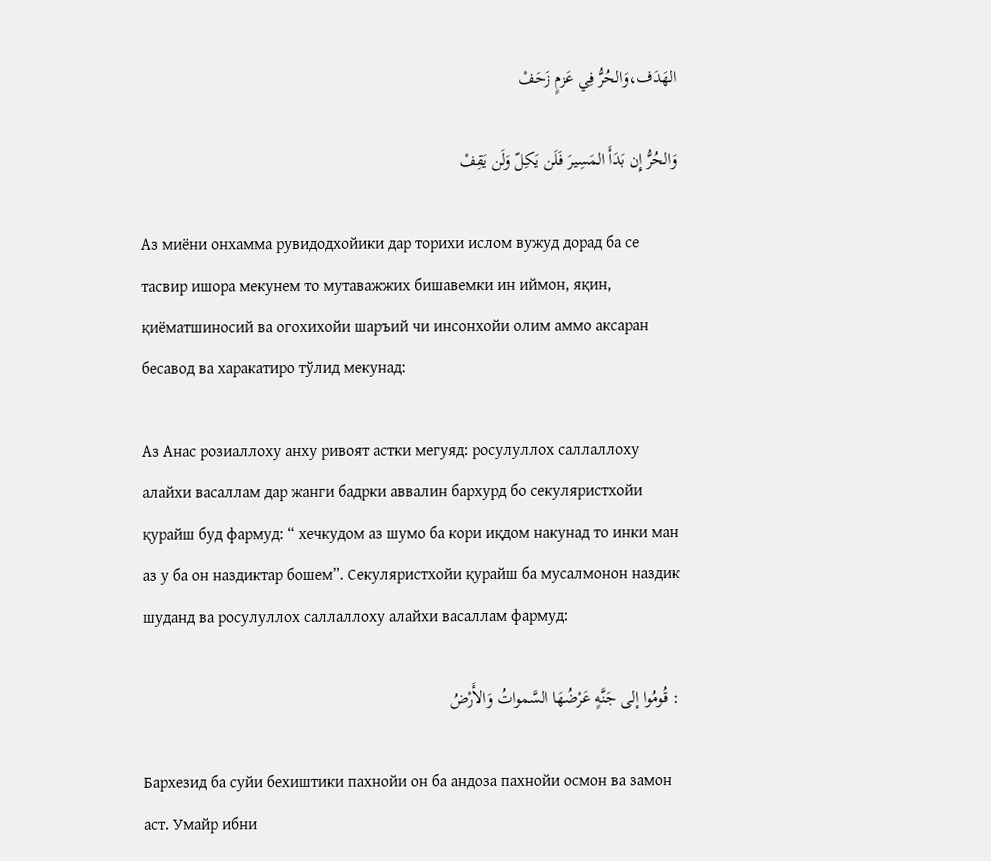الهَدَف،وَالحُرُّ فِي عَزمٍ زَحَفْ

وَالحُرُّ إِن بَدَأَ المَسِيرَ فَلَن يَكِلّ وَلَن يَقِفْ

Аз миёни онхамма рувидодхойики дар торихи ислом вужуд дорад ба се тасвир ишора мекунем то мутаважжих бишавемки ин иймон, яқин, қиёматшиносий ва огохихойи шаръий чи инсонхойи олим аммо аксаран бесавод ва харакатиро тўлид мекунад:

Аз Анас розиаллоху анху ривоят астки мегуяд: росулуллох саллаллоху алайхи васаллам дар жанги бадрки аввалин бархурд бо секуляристхойи қурайш буд фармуд: “ хечкудом аз шумо ба кори иқдом накунад то инки ман аз у ба он наздиктар бошем”. Секуляристхойи қурайш ба мусалмонон наздик шуданд ва росулуллох саллаллоху алайхи васаллам фармуд:

: قُومُوا إلى جَنَّهٍ عَرْضُهَا السَّمواتُ وَالأَرْضُ

Бархезид ба суйи бехиштики пахнойи он ба андоза пахнойи осмон ва замон аст. Умайр ибни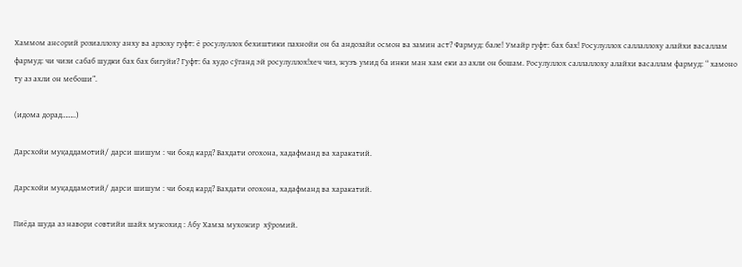Хаммом ансорий розиаллоху анху ва арзоху гуфт: ё росулуллох бехиштики пахнойи он ба андозайи осмон ва замин аст? Фармуд: бале! Умайр гуфт: бах бах! Росулуллох саллаллоху алайхи васаллам фармуд: чи чизи сабаб шудки бах бах бигуйи? Гуфт: ба худо сўганд эй росулуллох!хеч чиз, жузъ умид ба инки ман хам еки аз ахли он бошам. Росулуллох саллаллоху алайхи васаллам фармуд: “ хамоно ту аз ахли он мебоши”.

(идома дорад……..)

Дарсхойи муқаддамотий/ дарси шишум : чи бояд кард? Вахдати огохона, хадафманд ва харакатий.

Дарсхойи муқаддамотий/ дарси шишум : чи бояд кард? Вахдати огохона, хадафманд ва харакатий.

Пиёда шуда аз навори совтийи шайх мужохид : Абу Хамза мухожир  хўромий.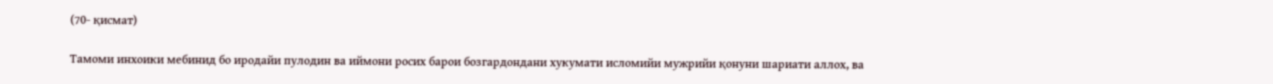(70- қисмат)

Тамоми инхоики мебинид бо иродайи пулодин ва иймони росих барои бозгардондани хукумати исломийи мужрийи қонуни шариати аллох, ва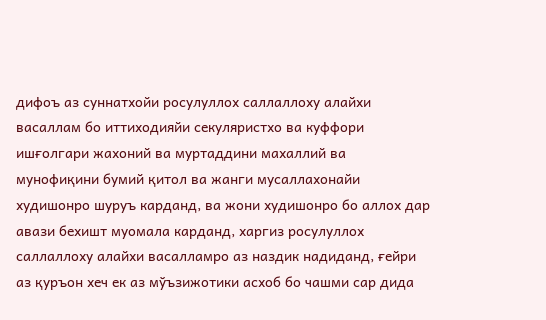дифоъ аз суннатхойи росулуллох саллаллоху алайхи васаллам бо иттиходияйи секуляристхо ва куффори ишғолгари жахоний ва муртаддини махаллий ва мунофиқини бумий қитол ва жанги мусаллахонайи худишонро шуруъ карданд, ва жони худишонро бо аллох дар авази бехишт муомала карданд, харгиз росулуллох саллаллоху алайхи васалламро аз наздик надиданд, ғейри аз қуръон хеч ек аз мўъзижотики асхоб бо чашми сар дида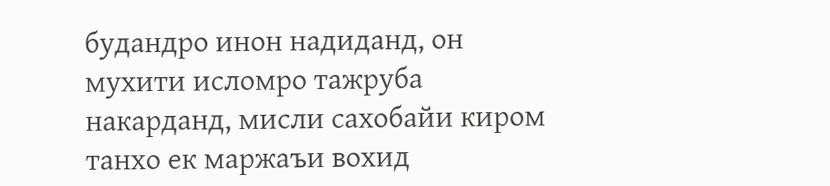будандро инон надиданд, он мухити исломро тажруба накарданд, мисли сахобайи киром танхо ек маржаъи вохид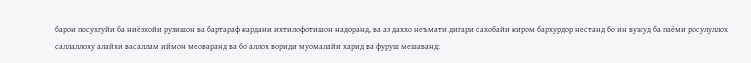барои посухгуйи ба ниёзхойи рузишон ва бартараф кардани ихтилофотишон надоранд, ва аз даххо неъмати дигари сахобайи киром бархурдор нестанд бо ин вужуд ба паёми росулуллох саллаллоху алайхи васаллам иймон меоваранд ва бо аллох вориди муомалайи харид ва фуруш мешаванд: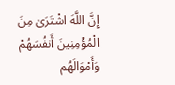إِنَّ اللَّهَ اشْتَرَىٰ مِنَ الْمُؤْمِنِينَ أَنفُسَهُمْ وَأَمْوَالَهُم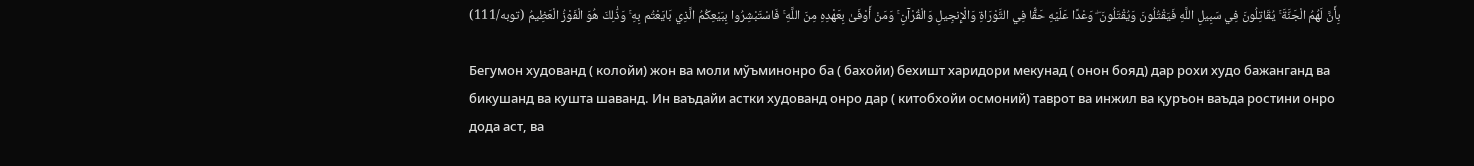بِأَنَّ لَهُمُ الْجَنَّةَ ۚ يُقَاتِلُونَ فِي سَبِيلِ اللَّهِ فَيَقْتُلُونَ وَيُقْتَلُونَ ۖ وَعْدًا عَلَيْهِ حَقًّا فِي التَّوْرَاةِ وَالْإِنجِيلِ وَالْقُرْآنِ ۚ وَمَنْ أَوْفَىٰ بِعَهْدِهِ مِنَ اللَّهِ ۚ فَاسْتَبْشِرُوا بِبَيْعِكُمُ الَّذِي بَايَعْتُم بِهِ ۚ وَذَٰلِكَ هُوَ الْفَوْزُ الْعَظِيمُ (توبه/111)

Бегумон худованд ( колойи) жон ва моли мўъминонро ба ( бахойи) бехишт харидори мекунад ( онон бояд) дар рохи худо бажанганд ва бикушанд ва кушта шаванд. Ин ваъдайи астки худованд онро дар ( китобхойи осмоний) таврот ва инжил ва қуръон ваъда ростини онро дода аст, ва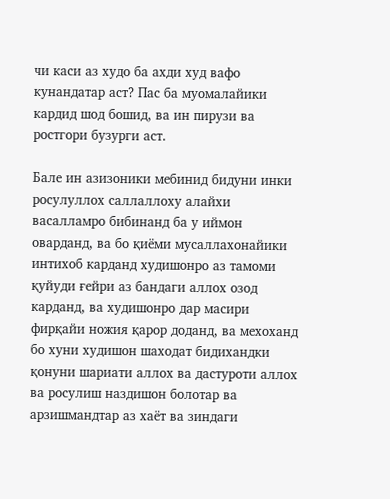чи каси аз худо ба ахди худ вафо кунандатар аст? Пас ба муомалайики кардид шод бошид, ва ин пирузи ва ростгори бузурги аст.

Бале ин азизоники мебинид бидуни инки росулуллох саллаллоху алайхи васалламро бибинанд ба у иймон оварданд, ва бо қиёми мусаллахонайики интихоб карданд худишонро аз тамоми қуйуди ғейри аз бандаги аллох озод карданд, ва худишонро дар масири фирқайи ножия қарор доданд, ва мехоханд бо хуни худишон шаходат бидихандки қонуни шариати аллох ва дастуроти аллох ва росулиш наздишон болотар ва арзишмандтар аз хаёт ва зиндаги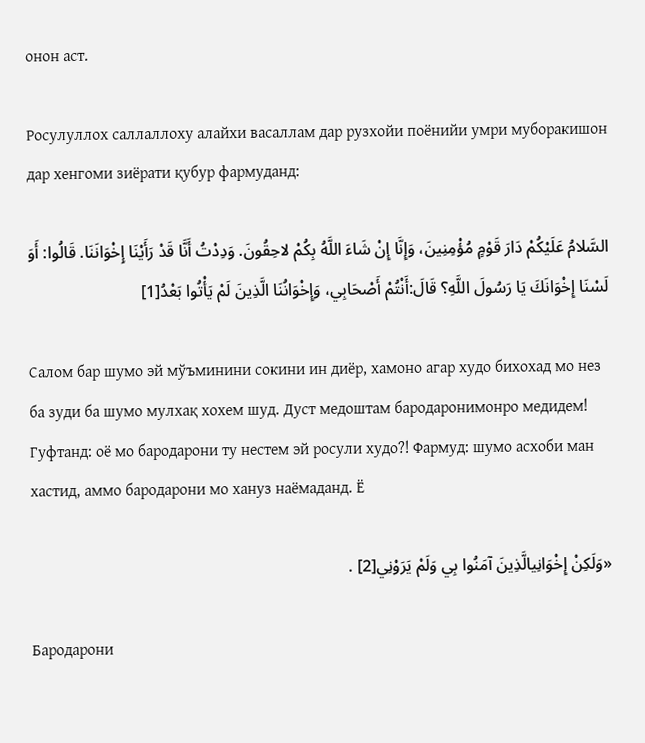онон аст.

Росулуллох саллаллоху алайхи васаллам дар рузхойи поёнийи умри муборакишон дар хенгоми зиёрати қубур фармуданд:

السَّلامُ عَلَيْكُمْ دَارَ قَوْمٍ مُؤْمِنِينَ، وَإِنَّا إِنْ شَاءَ اللَّهُ بِكُمْ لاحِقُونَ. وَدِدْتُ أَنَّا قَدْ رَأَيْنَا إِخْوَانَنَا. قَالُوا: أَوَ لَسْنَا إِخْوَانَكَ يَا رَسُولَ اللَّهِ؟ قَالَ:أَنْتُمْ أَصْحَابِي، وَإِخْوَانُنَا الَّذِينَ لَمْ يَأْتُوا بَعْدُ[1]

Салом бар шумо эй мўъминини сокини ин диёр, хамоно агар худо бихохад мо нез ба зуди ба шумо мулхақ хохем шуд. Дуст медоштам бародаронимонро медидем! Гуфтанд: оё мо бародарони ту нестем эй росули худо?! Фармуд: шумо асхоби ман хастид, аммо бародарони мо хануз наёмаданд. Ё

«وَلَكِنْ إِخْوَانِيالَّذِينَ آمَنُوا بِي وَلَمْ يَرَوْنِي[2] .

Бародарони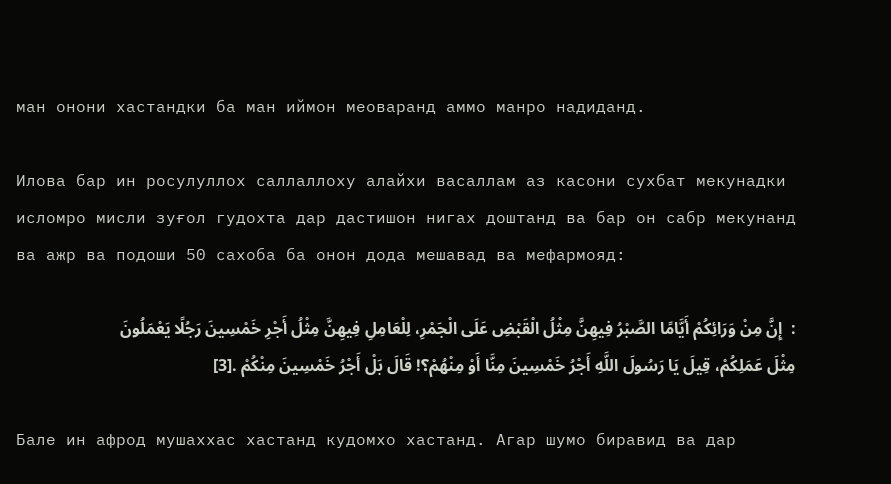ман онони хастандки ба ман иймон меоваранд аммо манро надиданд.

Илова бар ин росулуллох саллаллоху алайхи васаллам аз касони сухбат мекунадки исломро мисли зуғол гудохта дар дастишон нигах доштанд ва бар он сабр мекунанд ва ажр ва подоши 50 сахоба ба онон дода мешавад ва мефармояд:

:  إِنَّ مِنْ وَرَائِكُمْ أَيَّامًا الصَّبْرُ فِيهِنَّ مِثْلُ الْقَبْضِ عَلَى الْجَمْرِ، لِلْعَامِلِ فِيهِنَّ مِثْلُ أَجْرِ خَمْسِينَ رَجُلًا يَعْمَلُونَ مِثْلَ عَمَلِكُمْ، قِيلَ يَا رَسُولَ اللَّهِ أَجْرُ خَمْسِينَ مِنَّا أَوْ مِنْهُمْ؟! قَالَ بَلْ أَجْرُ خَمْسِينَ مِنْكُمْ .[3]

Бале ин афрод мушаххас хастанд кудомхо хастанд. Агар шумо биравид ва дар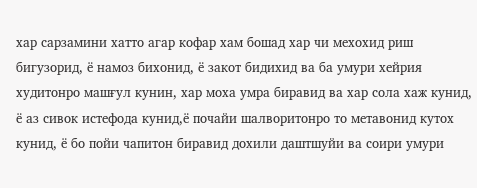хар сарзамини хатто агар кофар хам бошад хар чи мехохид риш бигузорид, ё намоз бихонид, ё закот бидихид ва ба умури хейрия худитонро машғул кунин, хар моха умра биравид ва хар сола хаж кунид, ё аз сивок истефода кунид,ё почайи шалворитонро то метавонид кутох кунид, ё бо пойи чапитон биравид дохили даштшуйи ва соири умури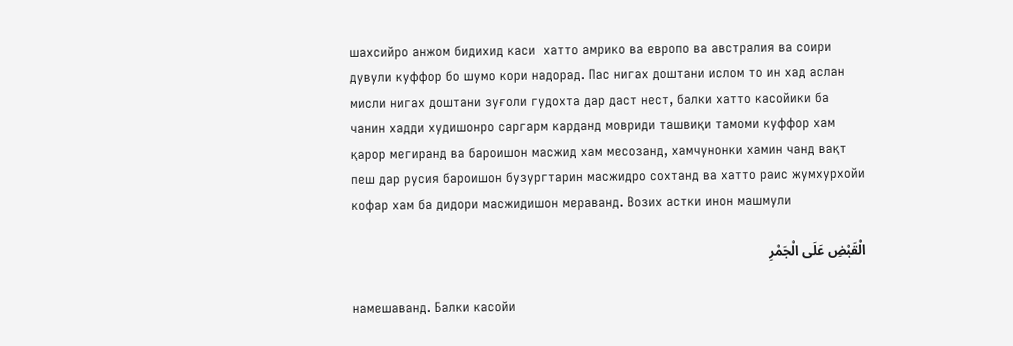шахсийро анжом бидихид каси  хатто амрико ва европо ва австралия ва соири дувули куффор бо шумо кори надорад. Пас нигах доштани ислом то ин хад аслан мисли нигах доштани зуғоли гудохта дар даст нест, балки хатто касойики ба чанин хадди худишонро саргарм карданд мовриди ташвиқи тамоми куффор хам қарор мегиранд ва бароишон масжид хам месозанд, хамчунонки хамин чанд вақт пеш дар русия бароишон бузургтарин масжидро сохтанд ва хатто раис жумхурхойи кофар хам ба дидори масжидишон мераванд. Возих астки инон машмули

الْقَبْضِ عَلَى الْجَمْرِ

намешаванд. Балки касойи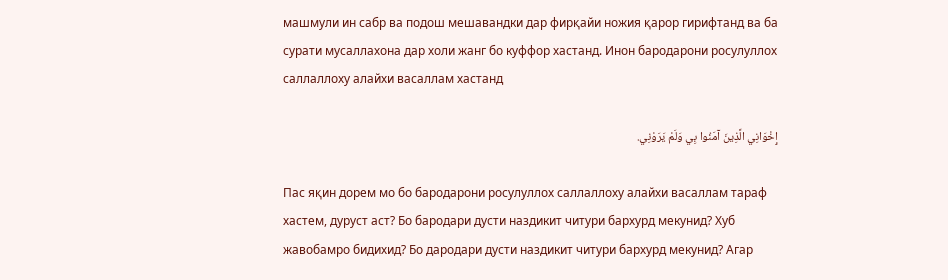машмули ин сабр ва подош мешавандки дар фирқайи ножия қарор гирифтанд ва ба сурати мусаллахона дар холи жанг бо куффор хастанд. Инон бародарони росулуллох саллаллоху алайхи васаллам хастанд

إِخْوَانِي الَّذِينَ آمَنُوا بِي وَلَمْ يَرَوْنِي.

Пас яқин дорем мо бо бародарони росулуллох саллаллоху алайхи васаллам тараф хастем, дуруст аст? Бо бародари дусти наздикит читури бархурд мекунид? Хуб жавобамро бидихид? Бо дародари дусти наздикит читури бархурд мекунид? Агар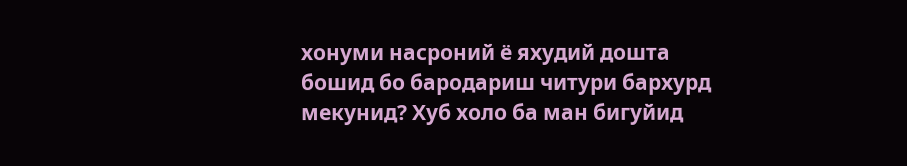хонуми насроний ё яхудий дошта бошид бо бародариш читури бархурд мекунид? Хуб холо ба ман бигуйид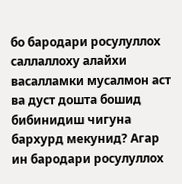бо бародари росулуллох саллаллоху алайхи васалламки мусалмон аст ва дуст дошта бошид бибинидиш чигуна бархурд мекунид? Агар ин бародари росулуллох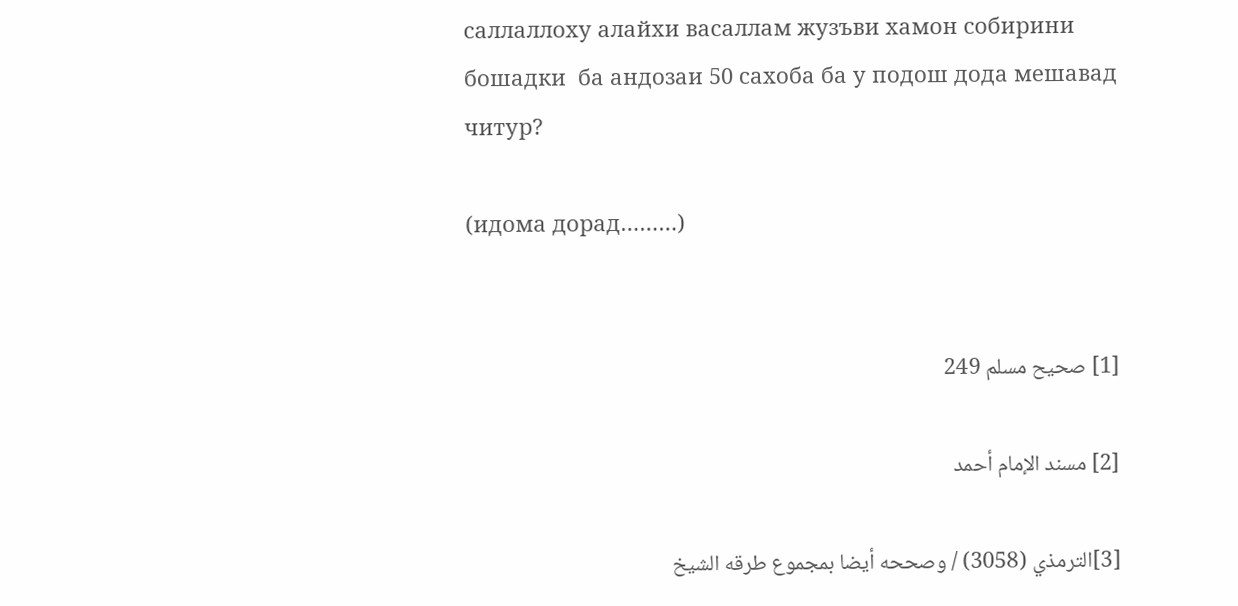саллаллоху алайхи васаллам жузъви хамон собирини бошадки  ба андозаи 50 сахоба ба у подош дода мешавад читур?

(идома дорад………)


[1] صحيح مسلم 249

[2] مسند الإمام أحمد

[3]الترمذي (3058) / وصححه أيضا بمجموع طرقه الشيخ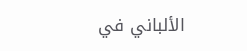الألباني في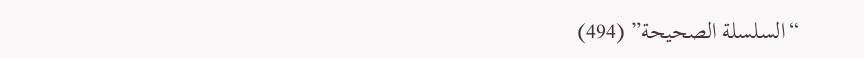“السلسلة الصحيحة” (494)